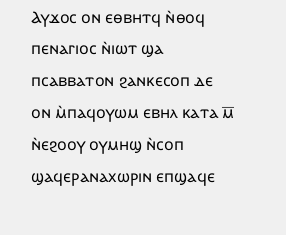Ⲁⲩϫⲟⲥ ⲟⲛ ⲉⲑⲃⲏⲧϥ ⲛ̀ⲑⲟϥ ⲡⲉⲛⲁⲅⲓⲟⲥ ⲛ̀ⲓⲱⲧ ϣⲁ ⲡⲥⲁⲃⲃⲁⲧⲟⲛ ϩⲁⲛⲕⲉⲥⲟⲡ ⲇⲉ ⲟⲛ ⲙ̀ⲡⲁϥⲟⲩⲱⲙ ⲉⲃⲏⲗ ⲕⲁⲧⲁ ⲙ̅ ⲛ̀ⲉϩⲟⲟⲩ ⲟⲩⲙⲏϣ ⲛ̀ⲥⲟⲡ ϣⲁϥⲉⲣⲁⲛⲁⲭⲱⲣⲓⲛ ⲉⲡϣⲁϥⲉ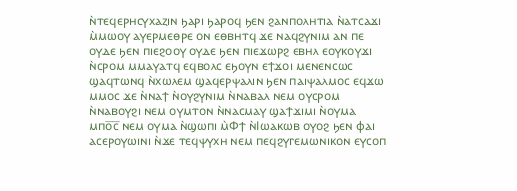ⲛ̀ⲧⲉϥⲉⲣⲏⲥⲩⲭⲁⲍⲓⲛ ϧⲁⲣⲓ ϧⲁⲣⲟϥ ϧⲉⲛ ϩⲁⲛⲡⲟⲗⲏⲧⲓⲁ ⲛ̀ⲁⲧⲥⲁϫⲓ ⲙ̀ⲙⲱⲟⲩ ⲁⲩⲉⲣⲙⲉⲑⲣⲉ ⲟⲛ ⲉⲑⲃⲏⲧϥ ϫⲉ ⲛⲁϥϩⲩⲛⲓⲙ ⲁⲛ ⲡⲉ ⲟⲩⲇⲉ ϧⲉⲛ ⲡⲓⲉϩⲟⲟⲩ ⲟⲩⲇⲉ ϧⲉⲛ ⲡⲓⲉϫⲱⲣϩ ⲉⲃⲏⲗ ⲉⲟⲩⲕⲟⲩϫⲓ ⲛ̀ⲥⲣⲟⲙ ⲙⲙⲁⲩⲁⲧϥ ⲉϥⲃⲟⲗⲥ ⲉϧⲟⲩⲛ ⲉϯϫⲟⲓ ⲙⲉⲛⲉⲛⲥⲱⲥ ϣⲁϥⲧⲱⲛϥ ⲛ̀ⲭⲱⲗⲉⲙ ϣⲁϥⲉⲣⲯⲁⲗⲓⲛ ϧⲉⲛ ⲡⲁⲓⲯⲁⲗⲙⲟⲥ ⲉϥϫⲱ ⲙⲙⲟⲥ ϫⲉ ⲛ̀ⲛⲁϯ ⲛ̀ⲟⲩϩⲩⲛⲓⲙ ⲛ̀ⲛⲁⲃⲁⲗ ⲛⲉⲙ ⲟⲩⲥⲣⲟⲙ ⲛ̀ⲛⲁⲃⲟⲩϩⲓ ⲛⲉⲙ ⲟⲩⲙⲧⲟⲛ ⲛ̀ⲛⲁⲥⲙⲁⲩ ϣⲁϯϫⲓⲙⲓ ⲛ̀ⲟⲩⲙⲁ ⲙⲡⲟ̅ⲥ̅ ⲛⲉⲙ ⲟⲩⲙⲁ ⲛ̀ϣⲱⲡⲓ ⲙ̀Ⲫϯ ⲛ̀Ⲓⲱⲁⲕⲱⲃ ⲟⲩⲟϩ ϧⲉⲛ ⲫⲁⲓ ⲁⲥⲉⲣⲟⲩⲱⲓⲛⲓ ⲛ̀ϫⲉ ⲧⲉϥⲯⲩⲭⲏ ⲛⲉⲙ ⲡⲉϥϩⲩⲅⲉⲙⲱⲛⲓⲕⲟⲛ ⲉⲩⲥⲟⲡ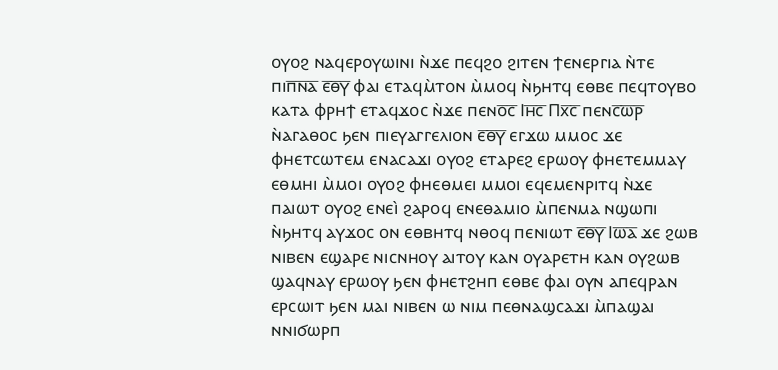ⲟⲩⲟϩ ⲛⲁϥⲉⲣⲟⲩⲱⲓⲛⲓ ⲛ̀ϫⲉ ⲡⲉϥϩⲟ ϩⲓⲧⲉⲛ ϯⲉⲛⲉⲣⲅⲓⲁ ⲛ̀ⲧⲉ ⲡⲓⲡ̅ⲛ̅ⲁ̅ ⲉ̅ⲑ̅ⲩ̅ ⲫⲁⲓ ⲉⲧⲁϥⲙ̀ⲧⲟⲛ ⲙ̀ⲙⲟϥ ⲛ̀ϧⲏⲧϥ ⲉⲑⲃⲉ ⲡⲉϥⲧⲟⲩⲃⲟ ⲕⲁⲧⲁ ⲫⲣⲏϯ ⲉⲧⲁϥϫⲟⲥ ⲛ̀ϫⲉ ⲡⲉⲛⲟ̅ⲥ̅ Ⲓⲏ̅ⲥ̅ Ⲡⲭ̅ⲥ̅ ⲡⲉⲛⲥ̅ⲱ̅ⲣ̅ ⲛ̀ⲁⲅⲁⲑⲟⲥ ϧⲉⲛ ⲡⲓⲉⲩⲁⲅⲅⲉⲗⲓⲟⲛ ⲉ̅ⲑ̅ⲩ̅ ⲉⲅϫⲱ ⲙⲙⲟⲥ ϫⲉ ⲫⲏⲉⲧⲥⲱⲧⲉⲙ ⲉⲛⲁⲥⲁϫⲓ ⲟⲩⲟϩ ⲉⲧⲁⲣⲉϩ ⲉⲣⲱⲟⲩ ⲫⲏⲉⲧⲉⲙⲙⲁⲩ ⲉⲑⲙⲏⲓ ⲙ̀ⲙⲟⲓ ⲟⲩⲟϩ ⲫⲏⲉⲑⲙⲉⲓ ⲙⲙⲟⲓ ⲉϥⲉⲙⲉⲛⲣⲓⲧϥ ⲛ̀ϫⲉ ⲡⲁⲓⲱⲧ ⲟⲩⲟϩ ⲉⲛⲉⲓ̀ ϩⲁⲣⲟϥ ⲉⲛⲉⲑⲁⲙⲓⲟ ⲙ̀ⲡⲉⲛⲙⲁ ⲛϣⲱⲡⲓ ⲛ̀ϧⲏⲧϥ ⲁⲩϫⲟⲥ ⲟⲛ ⲉⲑⲃⲏⲧϥ ⲛⲑⲟϥ ⲡⲉⲛⲓⲱⲧ ⲉ̅ⲑ̅ⲩ̅ Ⲓⲱ̅ⲁ̅ ϫⲉ ϩⲱⲃ ⲛⲓⲃⲉⲛ ⲉϣⲁⲣⲉ ⲛⲓⲥⲛⲏⲟⲩ ⲁⲓⲧⲟⲩ ⲕⲁⲛ ⲟⲩⲁⲣⲉⲧⲏ ⲕⲁⲛ ⲟⲩϩⲱⲃ ϣⲁϥⲛⲁⲩ ⲉⲣⲱⲟⲩ ϧⲉⲛ ⲫⲏⲉⲧϩⲏⲡ ⲉⲑⲃⲉ ⲫⲁⲓ ⲟⲩⲛ ⲁⲡⲉϥⲣⲁⲛ ⲉⲣⲥⲱⲓⲧ ϧⲉⲛ ⲙⲁⲓ ⲛⲓⲃⲉⲛ ⲱ ⲛⲓⲙ ⲡⲉⲑⲛⲁϣⲥⲁϫⲓ ⲙ̀ⲡⲁϣⲁⲓ ⲛⲛⲓϭⲱⲣⲡ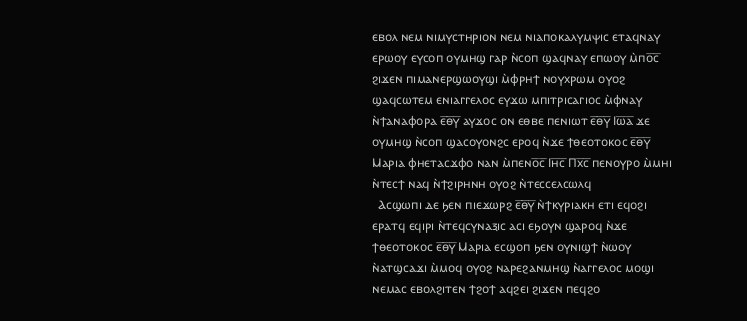ⲉⲃⲟⲗ ⲛⲉⲙ ⲛⲓⲙⲩⲥⲧⲏⲣⲓⲟⲛ ⲛⲉⲙ ⲛⲓⲁⲡⲟⲕⲁⲗⲩⲙⲯⲓⲥ ⲉⲧⲁϥⲛⲁⲩ ⲉⲣⲱⲟⲩ ⲉⲩⲥⲟⲡ ⲟⲩⲙⲏϣ ⲅⲁⲣ ⲛ̀ⲥⲟⲡ ϣⲁϥⲛⲁⲩ ⲉⲡⲱⲟⲩ ⲙ̀ⲡⲟ̅ⲥ̅ ϩⲓϫⲉⲛ ⲡⲓⲙⲁⲛⲉⲣϣⲱⲟⲩϣⲓ ⲙ̀ⲫⲣⲏϯ ⲛⲟⲩⲭⲣⲱⲙ ⲟⲩⲟϩ ϣⲁϥⲥⲱⲧⲉⲙ ⲉⲛⲓⲁⲅⲅⲉⲗⲟⲥ ⲉⲩϫⲱ ⲙⲡⲓⲧⲣⲓⲥⲁⲅⲓⲟⲥ ⲙ̀ⲫⲛⲁⲩ ⲛ̀ϯⲁⲛⲁⲫⲟⲣⲁ ⲉ̅ⲑ̅ⲩ̅ ⲁⲩϫⲟⲥ ⲟⲛ ⲉⲑⲃⲉ ⲡⲉⲛⲓⲱⲧ ⲉ̅ⲑ̅ⲩ̅ Ⲓⲱ̅ⲁ̅ ϫⲉ ⲟⲩⲙⲏϣ ⲛ̀ⲥⲟⲡ ϣⲁⲥⲟⲩⲟⲛϩⲥ ⲉⲣⲟϥ ⲛ̀ϫⲉ ϯⲑⲉⲟⲧⲟⲕⲟⲥ ⲉ̅ⲑ̅ⲩ̅ Ⲙⲁⲣⲓⲁ ⲫⲏⲉⲧⲁⲥϫⲫⲟ ⲛⲁⲛ ⲙ̀ⲡⲉⲛⲟ̅ⲥ̅ Ⲓⲏ̅ⲥ̅ Ⲡⲭ̅ⲥ̅ ⲡⲉⲛⲟⲩⲣⲟ ⲙ̀ⲙⲏⲓ ⲛ̀ⲧⲉⲥϯ ⲛⲁϥ ⲛ̀ϯϩⲓⲣⲏⲛⲏ ⲟⲩⲟϩ ⲛ̀ⲧⲉⲥⲥⲉⲗⲥⲱⲗϥ
  Ⲁⲥϣⲱⲡⲓ ⲇⲉ ϧⲉⲛ ⲡⲓⲉϫⲱⲣϩ ⲉ̅ⲑ̅ⲩ̅ ⲛ̀ϯⲕⲩⲣⲓⲁⲕⲏ ⲉⲧⲓ ⲉϥⲟϩⲓ ⲉⲣⲁⲧϥ ⲉϥⲓⲣⲓ ⲛ̀ⲧⲉϥⲥⲩⲛⲁⲝⲓⲥ ⲁⲥⲓ ⲉϧⲟⲩⲛ ϣⲁⲣⲟϥ ⲛ̀ϫⲉ ϯⲑⲉⲟⲧⲟⲕⲟⲥ ⲉ̅ⲑ̅ⲩ̅ Ⲙⲁⲣⲓⲁ ⲉⲥϣⲟⲡ ϧⲉⲛ ⲟⲩⲛⲓϣϯ ⲛ̀ⲱⲟⲩ ⲛ̀ⲁⲧϣⲥⲁϫⲓ ⲙ̀ⲙⲟϥ ⲟⲩⲟϩ ⲛⲁⲣⲉϩⲁⲛⲙⲏϣ ⲛ̀ⲁⲅⲅⲉⲗⲟⲥ ⲙⲟϣⲓ ⲛⲉⲙⲁⲥ ⲉⲃⲟⲗϩⲓⲧⲉⲛ ϯϩⲟϯ ⲁϥϩⲉⲓ ϩⲓϫⲉⲛ ⲡⲉϥϩⲟ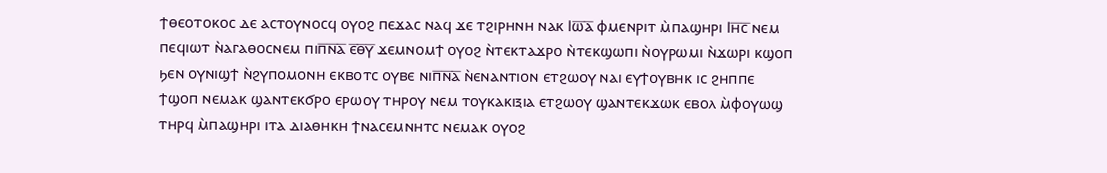ϯⲑⲉⲟⲧⲟⲕⲟⲥ ⲇⲉ ⲁⲥⲧⲟⲩⲛⲟⲥϥ ⲟⲩⲟϩ ⲡⲉϫⲁⲥ ⲛⲁϥ ϫⲉ ⲧϩⲓⲣⲏⲛⲏ ⲛⲁⲕ Ⲓⲱ̅ⲁ̅ ⲫⲙⲉⲛⲣⲓⲧ ⲙ̀ⲡⲁϣⲏⲣⲓ Ⲓⲏ̅ⲥ̅ ⲛⲉⲙ ⲡⲉϥⲓⲱⲧ ⲛ̀ⲁⲅⲁⲑⲟⲥⲛⲉⲙ ⲡⲓⲡ̅ⲛ̅ⲁ̅ ⲉ̅ⲑ̅ⲩ̅ ϫⲉⲙⲛⲟⲙϯ ⲟⲩⲟϩ ⲛ̀ⲧⲉⲕⲧⲁϫⲣⲟ ⲛ̀ⲧⲉⲕϣⲱⲡⲓ ⲛ̀ⲟⲩⲣⲱⲙⲓ ⲛ̀ϫⲱⲣⲓ ⲕϣⲟⲡ ϧⲉⲛ ⲟⲩⲛⲓϣϯ ⲛ̀ϩⲩⲡⲟⲙⲟⲛⲏ ⲉⲕⲃⲟⲧⲥ ⲟⲩⲃⲉ ⲛⲓⲡ̅ⲛ̅ⲁ̅ ⲛ̀ⲉⲛⲁⲛⲧⲓⲟⲛ ⲉⲧϩⲱⲟⲩ ⲛⲁⲓ ⲉⲩϯⲟⲩⲃⲏⲕ ⲓⲥ ϩⲏⲡⲡⲉ ϯϣⲟⲡ ⲛⲉⲙⲁⲕ ϣⲁⲛⲧⲉⲕϭⲣⲟ ⲉⲣⲱⲟⲩ ⲧⲏⲣⲟⲩ ⲛⲉⲙ ⲧⲟⲩⲕⲁⲕⲓⲝⲓⲁ ⲉⲧϩⲱⲟⲩ ϣⲁⲛⲧⲉⲕϫⲱⲕ ⲉⲃⲟⲗ ⲙ̀ⲫⲟⲩⲱϣ ⲧⲏⲣϥ ⲙ̀ⲡⲁϣⲏⲣⲓ ⲓⲧⲁ ⲇⲓⲁⲑⲏⲕⲏ ϯⲛⲁⲥⲉⲙⲛⲏⲧⲥ ⲛⲉⲙⲁⲕ ⲟⲩⲟϩ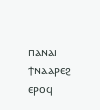ⲡⲁⲛⲁⲓ ϯⲛⲁⲁⲣⲉϩ ⲉⲣⲟϥ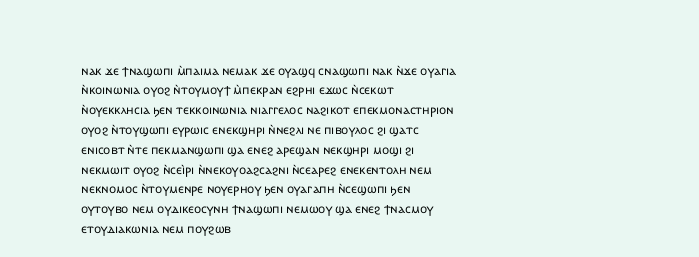ⲛⲁⲕ ϫⲉ ϯⲛⲁϣⲱⲡⲓ ⲙ̀ⲡⲁⲓⲙⲁ ⲛⲉⲙⲁⲕ ϫⲉ ⲟⲩⲁϣϥ ⲥⲛⲁϣⲱⲡⲓ ⲛⲁⲕ ⲛ̀ϫⲉ ⲟⲩⲁⲅⲓⲁ ⲛ̀ⲕⲟⲓⲛⲱⲛⲓⲁ ⲟⲩⲟϩ ⲛ̀ⲧⲟⲩⲙⲟⲩϯ ⲙ̀ⲡⲉⲕⲣⲁⲛ ⲉϩⲣⲏⲓ ⲉϫⲱⲥ ⲛ̀ⲥⲉⲕⲱⲧ ⲛ̀ⲟⲩⲉⲕⲕⲗⲏⲥⲓⲁ ϧⲉⲛ ⲧⲉⲕⲕⲟⲓⲛⲱⲛⲓⲁ ⲛⲓⲁⲅⲅⲉⲗⲟⲥ ⲛⲁϩⲓⲕⲟⲧ ⲉⲡⲉⲕⲙⲟⲛⲁⲥⲧⲏⲣⲓⲟⲛ ⲟⲩⲟϩ ⲛ̀ⲧⲟⲩϣⲱⲡⲓ ⲉⲩⲣⲱⲓⲥ ⲉⲛⲉⲕϣⲏⲣⲓ ⲛ̀ⲛⲉϩⲗⲓ ⲛⲉ ⲡⲓⲃⲟⲩⲗⲟⲥ ϩⲓ ϣⲁⲧⲥ ⲉⲛⲓⲥⲟⲃⲧ ⲛ̀ⲧⲉ ⲡⲉⲕⲙⲁⲛϣⲱⲡⲓ ϣⲁ ⲉⲛⲉϩ ⲁⲣⲉϣⲁⲛ ⲛⲉⲕϣⲏⲣⲓ ⲙⲟϣⲓ ϩⲓ ⲛⲉⲕⲙⲱⲓⲧ ⲟⲩⲟϩ ⲛ̀ⲥⲉⲓ̀ⲣⲓ ⲛ̀ⲛⲉⲕⲟⲩⲟⲁϩⲥⲁϩⲛⲓ ⲛ̀ⲥⲉⲁⲣⲉϩ ⲉⲛⲉⲕⲉⲛⲧⲟⲗⲏ ⲛⲉⲙ ⲛⲉⲕⲛⲟⲙⲟⲥ ⲛ̀ⲧⲟⲩⲙⲉⲛⲣⲉ ⲛⲟⲩⲉⲣⲏⲟⲩ ϧⲉⲛ ⲟⲩⲁⲅⲁⲡⲏ ⲛ̀ⲥⲉϣⲱⲡⲓ ϧⲉⲛ ⲟⲩⲧⲟⲩⲃⲟ ⲛⲉⲙ ⲟⲩⲇⲓⲕⲉⲟⲥⲩⲛⲏ ϯⲛⲁϣⲱⲡⲓ ⲛⲉⲙⲱⲟⲩ ϣⲁ ⲉⲛⲉϩ ϯⲛⲁⲥⲙⲟⲩ ⲉⲧⲟⲩⲇⲓⲁⲕⲱⲛⲓⲁ ⲛⲉⲙ ⲡⲟⲩϩⲱⲃ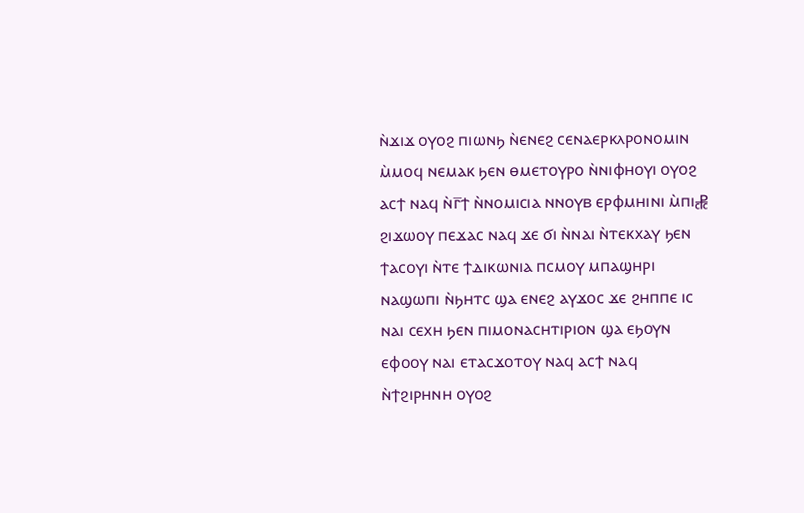ⲛ̀ϫⲓϫ ⲟⲩⲟϩ ⲡⲓⲱⲛϧ ⲛ̀ⲉⲛⲉϩ ⲥⲉⲛⲁⲉⲣⲕⲗⲣⲟⲛⲟⲙⲓⲛ ⲙ̀ⲙⲟϥ ⲛⲉⲙⲁⲕ ϧⲉⲛ ⲑⲙⲉⲧⲟⲩⲣⲟ ⲛ̀ⲛⲓⲫⲏⲟⲩⲓ ⲟⲩⲟϩ ⲁⲥϯ ⲛⲁϥ ⲛ̀ⲅ̅ϯ ⲛ̀ⲛⲟⲙⲓⲥⲓⲁ ⲛⲛⲟⲩⲃ ⲉⲣⲫⲙⲏⲓⲛⲓ ⲙ̀ⲡⲓ⳧ ϩⲓϫⲱⲟⲩ ⲡⲉϫⲁⲥ ⲛⲁϥ ϫⲉ ϭⲓ ⲛ̀ⲛⲁⲓ ⲛ̀ⲧⲉⲕⲭⲁⲩ ϧⲉⲛ ϯⲁⲥⲟⲩⲓ ⲛ̀ⲧⲉ ϯⲇⲓⲕⲱⲛⲓⲁ ⲡⲥⲙⲟⲩ ⲙⲡⲁϣⲏⲣⲓ ⲛⲁϣⲱⲡⲓ ⲛ̀ϧⲏⲧⲥ ϣⲁ ⲉⲛⲉϩ ⲁⲩϫⲟⲥ ϫⲉ ϩⲏⲡⲡⲉ ⲓⲥ ⲛⲁⲓ ⲥⲉⲭⲏ ϧⲉⲛ ⲡⲓⲙⲟⲛⲁⲥⲏⲧⲓⲣⲓⲟⲛ ϣⲁ ⲉϧⲟⲩⲛ ⲉⲫⲟⲟⲩ ⲛⲁⲓ ⲉⲧⲁⲥϫⲟⲧⲟⲩ ⲛⲁϥ ⲁⲥϯ ⲛⲁϥ ⲛ̀ϯϩⲓⲣⲏⲛⲏ ⲟⲩⲟϩ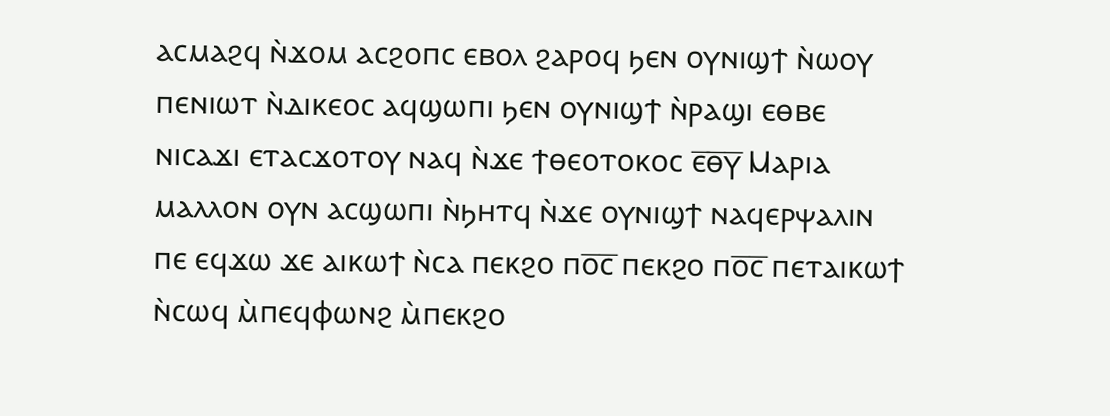ⲁⲥⲙⲁϩϥ ⲛ̀ϫⲟⲙ ⲁⲥϩⲟⲡⲥ ⲉⲃⲟⲗ ϩⲁⲣⲟϥ ϧⲉⲛ ⲟⲩⲛⲓϣϯ ⲛ̀ⲱⲟⲩ ⲡⲉⲛⲓⲱⲧ ⲛ̀ⲇⲓⲕⲉⲟⲥ ⲁϥϣⲱⲡⲓ ϧⲉⲛ ⲟⲩⲛⲓϣϯ ⲛ̀ⲣⲁϣⲓ ⲉⲑⲃⲉ ⲛⲓⲥⲁϫⲓ ⲉⲧⲁⲥϫⲟⲧⲟⲩ ⲛⲁϥ ⲛ̀ϫⲉ ϯⲑⲉⲟⲧⲟⲕⲟⲥ ⲉ̅ⲑ̅ⲩ̅ Ⲙⲁⲣⲓⲁ ⲙⲁⲗⲗⲟⲛ ⲟⲩⲛ ⲁⲥϣⲱⲡⲓ ⲛ̀ϧⲏⲧϥ ⲛ̀ϫⲉ ⲟⲩⲛⲓϣϯ ⲛⲁϥⲉⲣⲯⲁⲗⲓⲛ ⲡⲉ ⲉϥϫⲱ ϫⲉ ⲁⲓⲕⲱϯ ⲛ̀ⲥⲁ ⲡⲉⲕϩⲟ ⲡⲟ̅ⲥ̅ ⲡⲉⲕϩⲟ ⲡⲟ̅ⲥ̅ ⲡⲉⲧⲁⲓⲕⲱϯ ⲛ̀ⲥⲱϥ ⲙ̀ⲡⲉϥⲫⲱⲛϩ ⲙ̀ⲡⲉⲕϩⲟ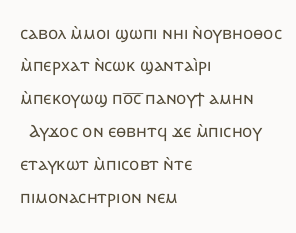ⲥⲁⲃⲟⲗ ⲙ̀ⲙⲟⲓ ϣⲱⲡⲓ ⲛⲏⲓ ⲛ̀ⲟⲩⲃⲏⲟⲑⲟⲥ ⲙ̀ⲡⲉⲣⲭⲁⲧ ⲛ̀ⲥⲱⲕ ϣⲁⲛⲧⲁⲓ̀ⲣⲓ ⲙ̀ⲡⲉⲕⲟⲩⲱϣ ⲡⲟ̅ⲥ̅ ⲡⲁⲛⲟⲩϯ ⲁⲙⲏⲛ
  Ⲁⲩϫⲟⲥ ⲟⲛ ⲉⲑⲃⲏⲧϥ ϫⲉ ⲙ̀ⲡⲓⲥⲏⲟⲩ ⲉⲧⲁⲩⲕⲱⲧ ⲙ̀ⲡⲓⲥⲟⲃⲧ ⲛ̀ⲧⲉ ⲡⲓⲙⲟⲛⲁⲥⲏⲧⲣⲓⲟⲛ ⲛⲉⲙ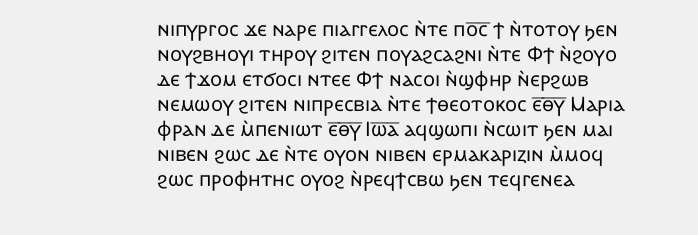ⲛⲓⲡⲩⲣⲅⲟⲥ ϫⲉ ⲛⲁⲣⲉ ⲡⲓⲁⲅⲅⲉⲗⲟⲥ ⲛ̀ⲧⲉ ⲡⲟ̅ⲥ̅ ϯ ⲛ̀ⲧⲟⲧⲟⲩ ϧⲉⲛ ⲛⲟⲩϩⲃⲏⲟⲩⲓ ⲧⲏⲣⲟⲩ ϩⲓⲧⲉⲛ ⲡⲟⲩⲁϩⲥⲁϩⲛⲓ ⲛ̀ⲧⲉ Ⲫϯ ⲛ̀ϩⲟⲩⲟ ⲇⲉ ϯϫⲟⲙ ⲉⲧϭⲟⲥⲓ ⲛⲧⲉⲉ Ⲫϯ ⲛⲁⲥⲟⲓ ⲛ̀ϣⲫⲏⲣ ⲛ̀ⲉⲣϩⲱⲃ ⲛⲉⲙⲱⲟⲩ ϩⲓⲧⲉⲛ ⲛⲓⲡⲣⲉⲥⲃⲓⲁ ⲛ̀ⲧⲉ ϯⲑⲉⲟⲧⲟⲕⲟⲥ ⲉ̅ⲑ̅ⲩ̅ Ⲙⲁⲣⲓⲁ ⲫⲣⲁⲛ ⲇⲉ ⲙ̀ⲡⲉⲛⲓⲱⲧ ⲉ̅ⲑ̅ⲩ̅ Ⲓⲱ̅ⲁ̅ ⲁϥϣⲱⲡⲓ ⲛ̀ⲥⲱⲓⲧ ϧⲉⲛ ⲙⲁⲓ ⲛⲓⲃⲉⲛ ϩⲱⲥ ⲇⲉ ⲛ̀ⲧⲉ ⲟⲩⲟⲛ ⲛⲓⲃⲉⲛ ⲉⲣⲙⲁⲕⲁⲣⲓⲍⲓⲛ ⲙ̀ⲙⲟϥ ϩⲱⲥ ⲡⲣⲟⲫⲏⲧⲏⲥ ⲟⲩⲟϩ ⲛ̀ⲣⲉϥϯⲥⲃⲱ ϧⲉⲛ ⲧⲉϥⲅⲉⲛⲉⲁ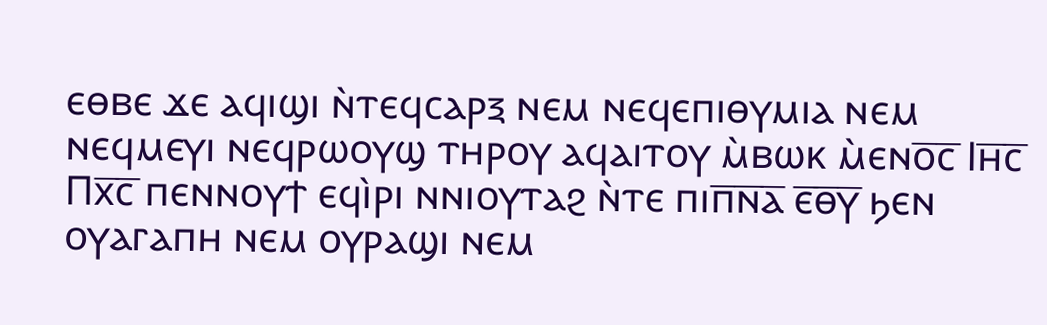ⲉⲑⲃⲉ ϫⲉ ⲁϥⲓϣⲓ ⲛ̀ⲧⲉϥⲥⲁⲣⲝ ⲛⲉⲙ ⲛⲉϥⲉⲡⲓⲑⲩⲙⲓⲁ ⲛⲉⲙ ⲛⲉϥⲙⲉⲩⲓ ⲛⲉϥⲣⲱⲟⲩϣ ⲧⲏⲣⲟⲩ ⲁϥⲁⲓⲧⲟⲩ ⲙ̀ⲃⲱⲕ ⲙ̀ⲉⲛⲟ̅ⲥ̅ Ⲓⲏ̅ⲥ̅ Ⲡⲭ̅ⲥ̅ ⲡⲉⲛⲛⲟⲩϯ ⲉϥⲓ̀ⲣⲓ ⲛⲛⲓⲟⲩⲧⲁϩ ⲛ̀ⲧⲉ ⲡⲓⲡ̅ⲛ̅ⲁ̅ ⲉ̅ⲑ̅ⲩ̅ ϧⲉⲛ ⲟⲩⲁⲅⲁⲡⲏ ⲛⲉⲙ ⲟⲩⲣⲁϣⲓ ⲛⲉⲙ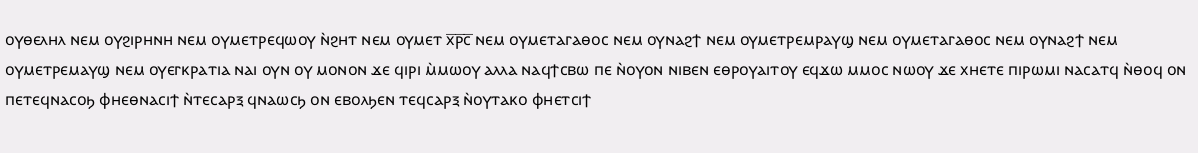ⲟⲩⲑⲉⲗⲏⲗ ⲛⲉⲙ ⲟⲩϩⲓⲣⲏⲛⲏ ⲛⲉⲙ ⲟⲩⲙⲉⲧⲣⲉϥⲱⲟⲩ ⲛ̀ϩⲏⲧ ⲛⲉⲙ ⲟⲩⲙⲉⲧ ⲭ̅ⲣ̅ⲥ̅ ⲛⲉⲙ ⲟⲩⲙⲉⲧⲁⲅⲁⲑⲟⲥ ⲛⲉⲙ ⲟⲩⲛⲁϩϯ ⲛⲉⲙ ⲟⲩⲙⲉⲧⲣⲉⲙⲣⲁⲩϣ ⲛⲉⲙ ⲟⲩⲙⲉⲧⲁⲅⲁⲑⲟⲥ ⲛⲉⲙ ⲟⲩⲛⲁϩϯ ⲛⲉⲙ ⲟⲩⲙⲉⲧⲣⲉⲙⲁⲩϣ ⲛⲉⲙ ⲟⲩⲉⲅⲕⲣⲁⲧⲓⲁ ⲛⲁⲓ ⲟⲩⲛ ⲟⲩ ⲙⲟⲛⲟⲛ ϫⲉ ϥⲓⲣⲓ ⲙ̀ⲙⲱⲟⲩ ⲁⲗⲗⲁ ⲛⲁϥϯⲥⲃⲱ ⲡⲉ ⲛ̀ⲟⲩⲟⲛ ⲛⲓⲃⲉⲛ ⲉⲑⲣⲟⲩⲁⲓⲧⲟⲩ ⲉϥϫⲱ ⲙⲙⲟⲥ ⲛⲱⲟⲩ ϫⲉ ⲭⲏⲉⲧⲉ ⲡⲓⲣⲱⲙⲓ ⲛⲁⲥⲁⲧϥ ⲛ̀ⲑⲟϥ ⲟⲛ ⲡⲉⲧⲉϥⲛⲁⲥⲟϧ ⲫⲏⲉⲑⲛⲁⲥⲓϯ ⲛ̀ⲧⲉⲥⲁⲣⲝ ϥⲛⲁⲱⲥϧ ⲟⲛ ⲉⲃⲟⲗϧⲉⲛ ⲧⲉϥⲥⲁⲣⲝ ⲛ̀ⲟⲩⲧⲁⲕⲟ ⲫⲏⲉⲧⲥⲓϯ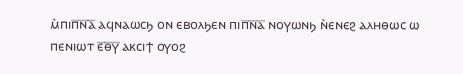ⲙ̀ⲡⲓⲡ̅ⲛ̅ⲁ̅ ⲁϥⲛⲁⲱⲥϧ ⲟⲛ ⲉⲃⲟⲗϧⲉⲛ ⲡⲓⲡ̅ⲛ̅ⲁ̅ ⲛⲟⲩⲱⲛϧ ⲛ̀ⲉⲛⲉϩ ⲁⲗⲏⲑⲱⲥ ⲱ ⲡⲉⲛⲓⲱⲧ ⲉ̅ⲑ̅ⲩ̅ ⲁⲕⲥⲓϯ ⲟⲩⲟϩ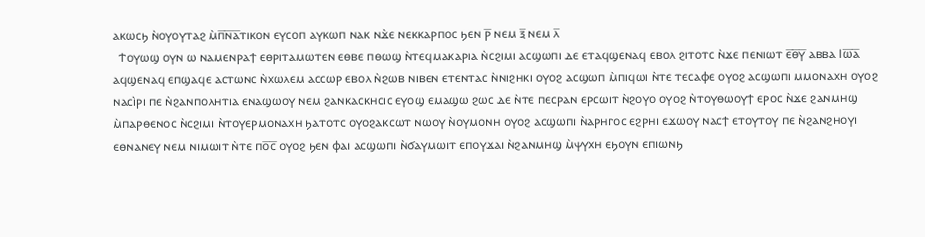ⲁⲕⲱⲥϧ ⲛ̀ⲟⲩⲟⲩⲧⲁϩ ⲙ̀ⲡ̅ⲛ̅ⲁ̅ⲧⲓⲕⲟⲛ ⲉⲩⲥⲟⲡ ⲁⲩⲕⲱⲡ ⲛⲁⲕ ⲛϫ̀ⲉ ⲛⲉⲕⲕⲁⲣⲡⲟⲥ ϧⲉⲛ ⲣ̅ ⲛⲉⲙ ⲝ̅ ⲛⲉⲙ ⲗ̅
  Ϯⲟⲩⲱϣ ⲟⲩⲛ ⲱ ⲛⲁⲙⲉⲛⲣⲁϯ ⲉⲑⲣⲓⲧⲁⲙⲱⲧⲉⲛ ⲉⲑⲃⲉ ⲡⲑⲱϣ ⲛ̀ⲧⲉϥⲙⲁⲕⲁⲣⲓⲁ ⲛ̀ⲥϩⲓⲙⲓ ⲁⲥϣⲱⲡⲓ ⲇⲉ ⲉⲧⲁϥϣⲉⲛⲁϥ ⲉⲃⲟⲗ ϩⲓⲧⲟⲧⲥ ⲛ̀ϫⲉ ⲡⲉⲛⲓⲱⲧ ⲉ̅ⲑ̅ⲩ̅ ⲁⲃⲃⲁ Ⲓⲱ̅ⲁ̅ ⲁϥϣⲉⲛⲁϥ ⲉⲡϣⲁϥⲉ ⲁⲥⲧⲱⲛⲥ ⲛ̀ⲭⲱⲗⲉⲙ ⲁⲥⲥⲱⲣ ⲉⲃⲟⲗ ⲛ̀ϩⲱⲃ ⲛⲓⲃⲉⲛ ⲉⲧⲉⲛⲧⲁⲥ ⲛ̀ⲛⲓϩⲏⲕⲓ ⲟⲩⲟϩ ⲁⲥϣⲱⲡ ⲙ̀ⲡⲓϥⲱⲓ ⲛ̀ⲧⲉ ⲧⲉⲥⲁⲫⲉ ⲟⲩⲟϩ ⲁⲥϣⲱⲡⲓ ⲙⲙⲟⲛⲁⲭⲏ ⲟⲩⲟϩ ⲛⲁⲥⲓ̀ⲣⲓ ⲡⲉ ⲛ̀ϩⲁⲛⲡⲟⲗⲏⲧⲓⲁ ⲉⲛⲁϣⲱⲟⲩ ⲛⲉⲙ ϩⲁⲛⲕⲁⲥⲕⲏⲥⲓⲥ ⲉⲩⲟϣ ⲉⲙⲁϣⲱ ϩⲱⲥ ⲇⲉ ⲛ̀ⲧⲉ ⲡⲉⲥⲣⲁⲛ ⲉⲣⲥⲱⲓⲧ ⲛ̀ϩⲟⲩⲟ ⲟⲩⲟϩ ⲛ̀ⲧⲟⲩⲑⲱⲟⲩϯ ⲉⲣⲟⲥ ⲛ̀ϫⲉ ϩⲁⲛⲙⲏϣ ⲙ̀ⲡⲁⲣⲑⲉⲛⲟⲥ ⲛ̀ⲥϩⲓⲙⲓ ⲛ̀ⲧⲟⲩⲉⲣⲙⲟⲛⲁⲭⲏ ϧⲁⲧⲟⲧⲥ ⲟⲩⲟϩⲁⲕⲥⲱⲧ ⲛⲱⲟⲩ ⲛ̀ⲟⲩⲙⲟⲛⲏ ⲟⲩⲟϩ ⲁⲥϣⲱⲡⲓ ⲛ̀ⲁⲣⲏⲅⲟⲥ ⲉϩⲣⲏⲓ ⲉϫⲱⲟⲩ ⲛⲁⲥϯ ⲉⲧⲟⲩⲧⲟⲩ ⲡⲉ ⲛ̀ϩⲁⲛϩⲏⲟⲩⲓ ⲉⲑⲛⲁⲛⲉⲩ ⲛⲉⲙ ⲛⲓⲙⲱⲓⲧ ⲛ̀ⲧⲉ ⲡⲟ̅ⲥ̅ ⲟⲩⲟϩ ϧⲉⲛ ⲫⲁⲓ ⲁⲥϣⲱⲡⲓ ⲛ̀ϭⲁⲩⲙⲱⲓⲧ ⲉⲡⲟⲩϫⲁⲓ ⲛ̀ϩⲁⲛⲙⲏϣ ⲙ̀ⲯⲩⲭⲏ ⲉϧⲟⲩⲛ ⲉⲡⲓⲱⲛϧ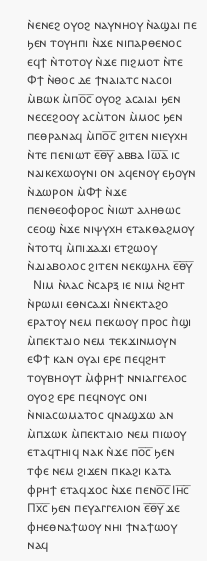ⲛ̀ⲉⲛⲉϩ ⲟⲩⲟϩ ⲛⲁⲩⲛⲏⲟⲩ ⲛ̀ⲁϣⲁⲓ ⲡⲉ ϧⲉⲛ ⲧⲟⲩⲏⲡⲓ ⲛ̀ϫⲉ ⲛⲓⲡⲁⲣⲑⲉⲛⲟⲥ ⲉϥϯ ⲛ̀ⲧⲟⲧⲟⲩ ⲛ̀ϫⲉ ⲡⲓϩⲙⲟⲧ ⲛ̀ⲧⲉ Ⲫϯ ⲛ̀ⲑⲟⲥ ⲇⲉ ϯⲛⲁⲓⲁⲧⲥ ⲛⲁⲥⲟⲓ ⲙ̀ⲃⲱⲕ ⲙ̀ⲡⲟ̅ⲥ̅ ⲟⲩⲟϩ ⲁⲥⲁⲓⲁⲓ ϧⲉⲛ ⲛⲉⲥⲉϩⲟⲟⲩ ⲁⲥⲙ̀ⲧⲟⲛ ⲙ̀ⲙⲟⲥ ϧⲉⲛ ⲡⲉⲑⲣⲁⲛⲁϥ ⲙ̀ⲡⲟ̅ⲥ̅ ϩⲓⲧⲉⲛ ⲛⲓⲉⲩⲭⲏ ⲛ̀ⲧⲉ ⲡⲉⲛⲓⲱⲧ ⲉ̅ⲑ̅ⲩ̅ ⲁⲃⲃⲁ Ⲓⲱ̅ⲁ̅ ⲓⲥ ⲛⲁⲓⲕⲉⲭⲱⲟⲩⲛⲓ ⲟⲛ ⲁϥⲉⲛⲟⲩ ⲉϧⲟⲩⲛ ⲛ̀ⲇⲱⲣⲟⲛ ⲙ̀Ⲫϯ ⲛ̀ϫⲉ ⲡⲉⲛⲑⲉⲟⲫⲟⲣⲟⲥ ⲛ̀ⲓⲱⲧ ⲁⲗⲏⲑⲱⲥ ⲥⲉⲟϣ ⲛ̀ϫⲉ ⲛⲓⲯⲩⲭⲏ ⲉⲧⲁⲕⲑⲁϩⲙⲟⲩ ⲛ̀ⲧⲟⲧϥ ⲙ̀ⲡⲓϫⲁϫⲓ ⲉⲧϩⲱⲟⲩ ⲛ̀ⲇⲓⲁⲃⲟⲗⲟⲥ ϩⲓⲧⲉⲛ ⲛⲉⲕϣⲗⲏⲗ ⲉ̅ⲑ̅ⲩ̅
  Ⲛⲓⲙ ⲛ̀ⲗⲁⲥ ⲛ̀ⲥⲁⲣⲝ ⲓⲉ ⲛⲓⲙ ⲛ̀ϩⲏⲧ ⲛ̀ⲣⲱⲙⲓ ⲉⲑⲛⲥⲁϫⲓ ⲛ̀ⲛⲉⲕⲧⲁϩⲟ ⲉⲣⲁⲧⲟⲩ ⲛⲉⲙ ⲡⲉⲕⲱⲟⲩ ⲡⲣⲟⲥ ⲡ̀ϣⲓ ⲙ̀ⲡⲉⲕⲧⲁⲓⲟ ⲛⲉⲙ ⲧⲉⲕϫⲓⲛⲙⲟⲩⲛ ⲉⲪϯ ⲕⲁⲛ ⲟⲩⲁⲓ ⲉⲣⲉ ⲡⲉϥϩⲏⲧ ⲧⲟⲩⲃⲏⲟⲩⲧ ⲙ̀ⲫⲣⲏϯ ⲛⲛⲓⲁⲅⲅⲉⲗⲟⲥ ⲟⲩⲟϩ ⲉⲣⲉ ⲡⲉϥⲛⲟⲩⲥ ⲟⲛⲓ ⲛ̀ⲛⲓⲁⲥⲱⲙⲁⲧⲟⲥ ϥⲛⲁϣϫⲱ ⲁⲛ ⲙ̀ⲡϫⲱⲕ ⲙ̀ⲡⲉⲕⲧⲁⲓⲟ ⲛⲉⲙ ⲡⲓⲱⲟⲩ ⲉⲧⲁϥⲧⲏⲓϥ ⲛⲁⲕ ⲛ̀ϫⲉ ⲡⲟ̅ⲥ̅ ϧⲉⲛ ⲧⲫⲉ ⲛⲉⲙ ϩⲓϫⲉⲛ ⲡⲕⲁϩⲓ ⲕⲁⲧⲁ ⲫⲣⲏϯ ⲉⲧⲁϥϫⲟⲥ ⲛ̀ϫⲉ ⲡⲉⲛⲟ̅ⲥ̅ Ⲓⲏ̅ⲥ̅ Ⲡⲭ̅ⲥ̅ ϧⲉⲛ ⲡⲉⲩⲁⲅⲅⲉⲗⲓⲟⲛ ⲉ̅ⲑ̅ⲩ̅ ϫⲉ ⲫⲏⲉⲑⲛⲁϯⲱⲟⲩ ⲛⲏⲓ ϯⲛⲁϯⲱⲟⲩ ⲛⲁϥ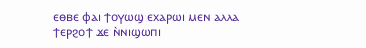ⲉⲑⲃⲉ ⲫⲁⲓ ϯⲟⲩⲱϣ ⲉⲭⲁⲣⲱⲓ ⲙⲉⲛ ⲁⲗⲗⲁ ϯⲉⲣϩⲟϯ ϫⲉ ⲛ̀ⲛⲓϣⲱⲡⲓ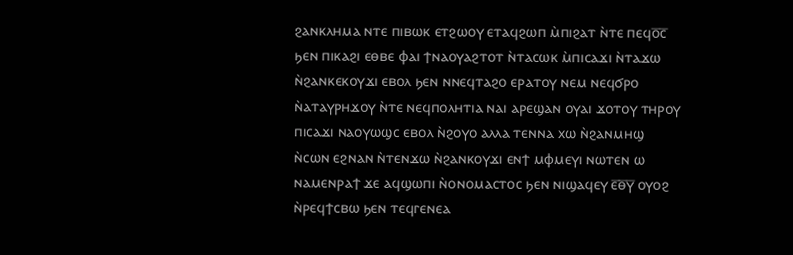ϩⲁⲛⲕⲗⲏⲙⲁ ⲛⲧⲉ ⲡⲓⲃⲱⲕ ⲉⲧϩⲱⲟⲩ ⲉⲧⲁϥϩⲱⲡ ⲙ̀ⲡⲓϩⲁⲧ ⲛ̀ⲧⲉ ⲡⲉϥⲟ̅ⲥ̅ ϧⲉⲛ ⲡⲓⲕⲁϩⲓ ⲉⲑⲃⲉ ⲫⲁⲓ ϯⲛⲁⲟⲩⲁϩⲧⲟⲧ ⲛ̀ⲧⲁⲥⲱⲕ ⲙ̀ⲡⲓⲥⲁϫⲓ ⲛ̀ⲧⲁϫⲱ ⲛ̀ϩⲁⲛⲕⲉⲕⲟⲩϫⲓ ⲉⲃⲟⲗ ϧⲉⲛ ⲛⲛⲉϥⲧⲁϩⲟ ⲉⲣⲁⲧⲟⲩ ⲛⲉⲙ ⲛⲉϥϭⲣⲟ ⲛ̀ⲁⲧⲁⲩⲣⲏϫⲟⲩ ⲛ̀ⲧⲉ ⲛⲉϥⲡⲟⲗⲏⲧⲓⲁ ⲛⲁⲓ ⲁⲣⲉϣⲁⲛ ⲟⲩⲁⲓ ϫⲟⲧⲟⲩ ⲧⲏⲣⲟⲩ ⲡⲓⲥⲁϫⲓ ⲛⲁⲟⲩⲱϣⲥ ⲉⲃⲟⲗ ⲛ̀ϩⲟⲩⲟ ⲁⲗⲗⲁ ⲧⲉⲛⲛⲁ ⲭⲱ ⲛ̀ϩⲁⲛⲙⲏϣ ⲛ̀ⲥⲱⲛ ⲉϩⲛⲁⲛ ⲛ̀ⲧⲉⲛϫⲱ ⲛ̀ϩⲁⲛⲕⲟⲩϫⲓ ⲉⲛϯ ⲙⲫⲙⲉⲩⲓ ⲛⲱⲧⲉⲛ ⲱ ⲛⲁⲙⲉⲛⲣⲁϯ ϫⲉ ⲁϥϣⲱⲡⲓ ⲛ̀ⲟⲛⲟⲙⲁⲥⲧⲟⲥ ϧⲉⲛ ⲛⲓϣⲁϥⲉⲩ ⲉ̅ⲑ̅ⲩ̅ ⲟⲩⲟϩ ⲛ̀ⲣⲉϥϯⲥⲃⲱ ϧⲉⲛ ⲧⲉϥⲅⲉⲛⲉⲁ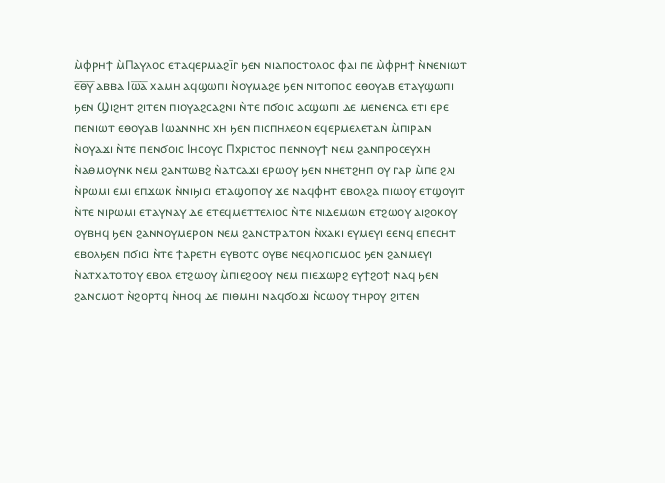ⲙ̀ⲫⲣⲏϯ ⲙ̀Ⲡⲁⲩⲗⲟⲥ ⲉⲧⲁϥⲉⲣⲙⲁϩⲓ̅ⲅ ϧⲉⲛ ⲛⲓⲁⲡⲟⲥⲧⲟⲗⲟⲥ ⲫⲁⲓ ⲡⲉ ⲙ̀ⲫⲣⲏϯ ⲛ̀ⲛⲉⲛⲓⲱⲧ ⲉ̅ⲑ̅ⲩ̅ ⲁⲃⲃⲁ Ⲓⲱ̅ⲁ̅ ⲭⲁⲙⲏ ⲁϥϣⲱⲡⲓ ⲛ̀ⲟⲩⲙⲁϩⲉ ϧⲉⲛ ⲛⲓⲧⲟⲡⲟⲥ ⲉⲑⲟⲩⲁⲃ ⲉⲧⲁⲩϣⲱⲡⲓ ϧⲉⲛ Ϣⲓϩⲏⲧ ϩⲓⲧⲉⲛ ⲡⲓⲟⲩⲁϩⲥⲁϩⲛⲓ ⲛ̀ⲧⲉ ⲡϭⲟⲓⲥ ⲁⲥϣⲱⲡⲓ ⲇⲉ ⲙⲉⲛⲉⲛⲥⲁ ⲉⲧⲓ ⲉⲣⲉ ⲡⲉⲛⲓⲱⲧ ⲉⲑⲟⲩⲁⲃ Ⲓⲱⲁⲛⲛⲏⲥ ⲭⲏ ϧⲉⲛ ⲡⲓⲥⲡⲏⲗⲉⲟⲛ ⲉϥⲉⲣⲙⲉⲗⲉⲧⲁⲛ ⲙ̀ⲡⲓⲣⲁⲛ ⲛ̀ⲟⲩⲁϫⲓ ⲛ̀ⲧⲉ ⲡⲉⲛϭⲟⲓⲥ Ⲓⲏⲥⲟⲩⲥ Ⲡⲭⲣⲓⲥⲧⲟⲥ ⲡⲉⲛⲛⲟⲩϯ ⲛⲉⲙ ϩⲁⲛⲡⲣⲟⲥⲉⲩⲭⲏ ⲛ̀ⲁⲑⲙⲟⲩⲛⲕ ⲛⲉⲙ ϩⲁⲛⲧⲱⲃϩ ⲛ̀ⲁⲧⲥⲁϫⲓ ⲉⲣⲱⲟⲩ ϧⲉⲛ ⲛⲏⲉⲧϩⲏⲡ ⲟⲩ ⲅⲁⲣ ⲙ̀ⲡⲉ ϩⲗⲓ ⲛ̀ⲣⲱⲙⲓ ⲉⲙⲓ ⲉⲡϫⲱⲕ ⲛ̀ⲛⲓϧⲓⲥⲓ ⲉⲧⲁϣⲟⲡⲟⲩ ϫⲉ ⲛⲁϥⲫⲏⲧ ⲉⲃⲟⲗϩⲁ ⲡⲓⲱⲟⲩ ⲉⲧϣⲟⲩⲓⲧ ⲛ̀ⲧⲉ ⲛⲓⲣⲱⲙⲓ ⲉⲧⲁⲩⲛⲁⲩ ⲇⲉ ⲉⲧⲉϥⲙⲉⲧⲧⲉⲗⲓⲟⲥ ⲛ̀ⲧⲉ ⲛⲓⲇⲉⲙⲱⲛ ⲉⲧϩⲱⲟⲩ ⲁⲓϩⲟⲕⲟⲩ ⲟⲩⲃⲏϥ ϧⲉⲛ ϩⲁⲛⲛⲟⲩⲙⲉⲣⲟⲛ ⲛⲉⲙ ϩⲁⲛⲥⲧⲣⲁⲧⲟⲛ ⲛ̀ⲭⲁⲕⲓ ⲉⲩⲙⲉⲩⲓ ⲉⲉⲛϥ ⲉⲡⲉⲥⲏⲧ ⲉⲃⲟⲗϧⲉⲛ ⲡϭⲓⲥⲓ ⲛ̀ⲧⲉ ϯⲁⲣⲉⲧⲏ ⲉⲩⲃⲟⲧⲥ ⲟⲩⲃⲉ ⲛⲉϥⲗⲟⲅⲓⲥⲙⲟⲥ ϧⲉⲛ ϩⲁⲛⲙⲉⲩⲓ ⲛ̀ⲁⲧⲭⲁⲧⲟⲧⲟⲩ ⲉⲃⲟⲗ ⲉⲧϩⲱⲟⲩ ⲙ̀ⲡⲓⲉϩⲟⲟⲩ ⲛⲉⲙ ⲡⲓⲉϫⲱⲣϩ ⲉⲩϯϩⲟϯ ⲛⲁϥ ϧⲉⲛ ϩⲁⲛⲥⲙⲟⲧ ⲛ̀ϩⲟⲣⲧϥ ⲛ̀ⲏⲟϥ ⲇⲉ ⲡⲓⲑⲙⲏⲓ ⲛⲁϥϭⲟϫⲓ ⲛ̀ⲥⲱⲟⲩ ⲧⲏⲣⲟⲩ ϩⲓⲧⲉⲛ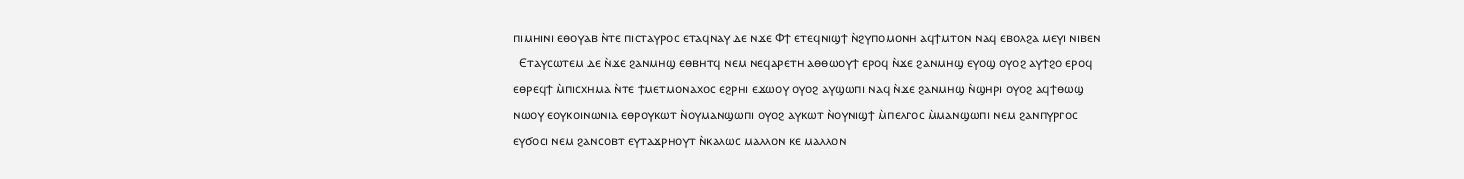ⲡⲓⲙⲏⲓⲛⲓ ⲉⲑⲟⲩⲁⲃ ⲛ̀ⲧⲉ ⲡⲓⲥⲧⲁⲩⲣⲟⲥ ⲉⲧⲁϥⲛⲁⲩ ⲇⲉ ⲛϫⲉ Ⲫϯ ⲉⲧⲉϥⲛⲓϣϯ ⲛ̀ϩⲩⲡⲟⲙⲟⲛⲏ ⲁϥϯⲙⲧⲟⲛ ⲛⲁϥ ⲉⲃⲟⲗϩⲁ ⲙⲉⲩⲓ ⲛⲓⲃⲉⲛ
  Ⲉⲧⲁⲩⲥⲱⲧⲉⲙ ⲇⲉ ⲛ̀ϫⲉ ϩⲁⲛⲙⲏϣ ⲉⲑⲃⲏⲧϥ ⲛⲉⲙ ⲛⲉϥⲁⲣⲉⲧⲏ ⲁⲑⲑⲱⲟⲩϯ ⲉⲣⲟϥ ⲛ̀ϫⲉ ϩⲁⲛⲙⲏϣ ⲉⲩⲟϣ ⲟⲩⲟϩ ⲁⲩϯϩⲟ ⲉⲣⲟϥ ⲉⲑⲣⲉϥϯ ⲙ̀ⲡⲓⲥⲭⲏⲙⲁ ⲛ̀ⲧⲉ ϯⲙⲉⲧⲙⲟⲛⲁⲭⲟⲥ ⲉϩⲣⲏⲓ ⲉϫⲱⲟⲩ ⲟⲩⲟϩ ⲁⲩϣⲱⲡⲓ ⲛⲁϥ ⲛ̀ϫⲉ ϩⲁⲛⲙⲏϣ ⲛ̀ϣⲏⲣⲓ ⲟⲩⲟϩ ⲁϥϯⲑⲱϣ ⲛⲱⲟⲩ ⲉⲟⲩⲕⲟⲓⲛⲱⲛⲓⲁ ⲉⲑⲣⲟⲩⲕⲱⲧ ⲛ̀ⲟⲩⲙⲁⲛϣⲱⲡⲓ ⲟⲩⲟϩ ⲁⲩⲕⲱⲧ ⲛ̀ⲟⲩⲛⲓϣϯ ⲙ̀ⲡⲉⲗⲅⲟⲥ ⲙ̀ⲙⲁⲛϣⲱⲡⲓ ⲛⲉⲙ ϩⲁⲛⲡⲩⲣⲅⲟⲥ ⲉⲩϭⲟⲥⲓ ⲛⲉⲙ ϩⲁⲛⲥⲟⲃⲧ ⲉⲩⲧⲁϫⲣⲏⲟⲩⲧ ⲛ̀ⲕⲁⲗⲱⲥ ⲙⲁⲗⲗⲟⲛ ⲕⲉ ⲙⲁⲗⲗⲟⲛ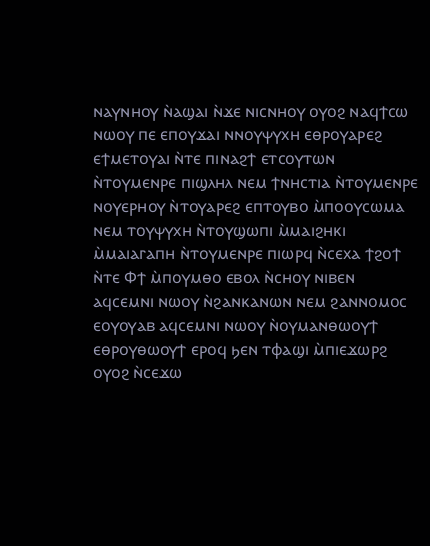ⲛⲁⲩⲛⲏⲟⲩ ⲛ̀ⲁϣⲁⲓ ⲛ̀ϫⲉ ⲛⲓⲥⲛⲏⲟⲩ ⲟⲩⲟϩ ⲛⲁϥϯⲥⲱ ⲛⲱⲟⲩ ⲡⲉ ⲉⲡⲟⲩϫⲁⲓ ⲛⲛⲟⲩⲯⲩⲭⲏ ⲉⲑⲣⲟⲩⲁⲣⲉϩ ⲉϯⲙⲉⲧⲟⲩⲁⲓ ⲛ̀ⲧⲉ ⲡⲓⲛⲁϩϯ ⲉⲧⲥⲟⲩⲧⲱⲛ ⲛ̀ⲧⲟⲩⲙⲉⲛⲣⲉ ⲡⲓϣⲗⲏⲗ ⲛⲉⲙ ϯⲛⲏⲥⲧⲓⲁ ⲛ̀ⲧⲟⲩⲙⲉⲛⲣⲉ ⲛⲟⲩⲉⲣⲏⲟⲩ ⲛ̀ⲧⲟⲩⲁⲣⲉϩ ⲉⲡⲧⲟⲩⲃⲟ ⲙ̀ⲡⲟⲟⲩⲥⲱⲙⲁ ⲛⲉⲙ ⲧⲟⲩⲯⲩⲭⲏ ⲛ̀ⲧⲟⲩϣⲱⲡⲓ ⲙ̀ⲙⲁⲓϩⲏⲕⲓ ⲙ̀ⲙⲁⲓⲁⲅⲁⲡⲏ ⲛ̀ⲧⲟⲩⲙⲉⲛⲣⲉ ⲡⲓⲱⲣϥ ⲛ̀ⲥⲉⲭⲁ ϯϩⲟϯ ⲛ̀ⲧⲉ Ⲫϯ ⲙ̀ⲡⲟⲩⲙⲑⲟ ⲉⲃⲟⲗ ⲛ̀ⲥⲏⲟⲩ ⲛⲓⲃⲉⲛ ⲁϥⲥⲉⲙⲛⲓ ⲛⲱⲟⲩ ⲛ̀ϩⲁⲛⲕⲁⲛⲱⲛ ⲛⲉⲙ ϩⲁⲛⲛⲟⲙⲟⲥ ⲉⲟⲩⲟⲩⲁⲃ ⲁϥⲥⲉⲙⲛⲓ ⲛⲱⲟⲩ ⲛ̀ⲟⲩⲙⲁⲛⲑⲱⲟⲩϯ ⲉⲑⲣⲟⲩⲑⲱⲟⲩϯ ⲉⲣⲟϥ ϧⲉⲛ ⲧⲫⲁϣⲓ ⲙ̀ⲡⲓⲉϫⲱⲣϩ ⲟⲩⲟϩ ⲛ̀ⲥⲉϫⲱ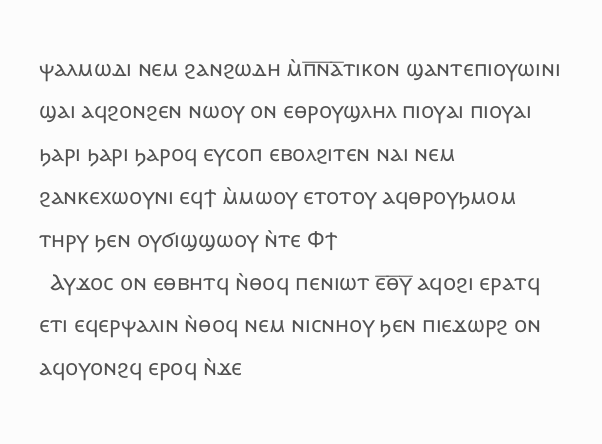ⲯⲁⲗⲙⲱⲇⲓ ⲛⲉⲙ ϩⲁⲛϩⲱⲇⲏ ⲙ̀ⲡ̅ⲛ̅ⲁ̅ⲧⲓⲕⲟⲛ ϣⲁⲛⲧⲉⲡⲓⲟⲩⲱⲓⲛⲓ ϣⲁⲓ ⲁϥϩⲟⲛϩⲉⲛ ⲛⲱⲟⲩ ⲟⲛ ⲉⲑⲣⲟⲩϣⲗⲏⲗ ⲡⲓⲟⲩⲁⲓ ⲡⲓⲟⲩⲁⲓ ϧⲁⲣⲓ ϧⲁⲣⲓ ϧⲁⲣⲟϥ ⲉⲩⲥⲟⲡ ⲉⲃⲟⲗϩⲓⲧⲉⲛ ⲛⲁⲓ ⲛⲉⲙ ϩⲁⲛⲕⲉⲭⲱⲟⲩⲛⲓ ⲉϥϯ ⲙ̀ⲙⲱⲟⲩ ⲉⲧⲟⲧⲟⲩ ⲁϥⲑⲣⲟⲩϧⲙⲟⲙ ⲧⲏⲣⲩ ϧⲉⲛ ⲟⲩϭⲓϣϣⲱⲟⲩ ⲛ̀ⲧⲉ Ⲫϯ
  Ⲁⲩϫⲟⲥ ⲟⲛ ⲉⲑⲃⲏⲧϥ ⲛ̀ⲑⲟϥ ⲡⲉⲛⲓⲱⲧ ⲉ̅ⲑ̅ⲩ̅ ⲁϥⲟϩⲓ ⲉⲣⲁⲧϥ ⲉⲧⲓ ⲉϥⲉⲣⲯⲁⲗⲓⲛ ⲛ̀ⲑⲟϥ ⲛⲉⲙ ⲛⲓⲥⲛⲏⲟⲩ ϧⲉⲛ ⲡⲓⲉϫⲱⲣϩ ⲟⲛ ⲁϥⲟⲩⲟⲛϩϥ ⲉⲣⲟϥ ⲛ̀ϫⲉ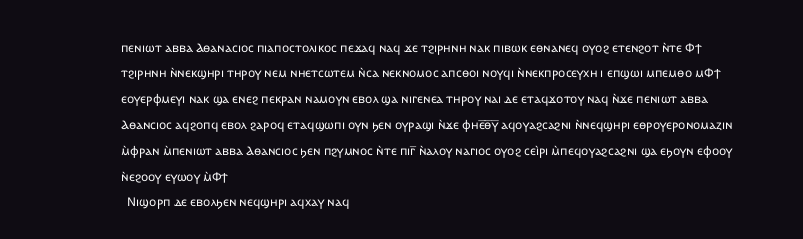ⲡⲉⲛⲓⲱⲧ ⲁⲃⲃⲁ Ⲁⲑⲁⲛⲁⲥⲓⲟⲥ ⲡⲓⲁⲡⲟⲥⲧⲟⲗⲓⲕⲟⲥ ⲡⲉϫⲁϥ ⲛⲁϥ ϫⲉ ⲧϩⲓⲣⲏⲛⲏ ⲛⲁⲕ ⲡⲓⲃⲱⲕ ⲉⲑⲛⲁⲛⲉϥ ⲟⲩⲟϩ ⲉⲧⲉⲛϩⲟⲧ ⲛ̀ⲧⲉ Ⲫϯ ⲧϩⲓⲣⲏⲛⲏ ⲛ̀ⲛⲉⲕϣⲏⲣⲓ ⲧⲏⲣⲟⲩ ⲛⲉⲙ ⲛⲏⲉⲧⲥⲱⲧⲉⲙ ⲛ̀ⲥⲁ ⲛⲉⲕⲛⲟⲙⲟⲥ ⲁⲡⲥⲑⲟⲓ ⲛⲟⲩϥⲓ ⲛ̀ⲛⲉⲕⲡⲣⲟⲥⲉⲩⲭⲏ ⲓ ⲉⲡϣⲱⲓ ⲙⲡⲉⲙⲑⲟ ⲙⲪϯ ⲉⲟⲩⲉⲣⲫⲙⲉⲩⲓ ⲛⲁⲕ ϣⲁ ⲉⲛⲉϩ ⲡⲉⲕⲣⲁⲛ ⲛⲁⲙⲟⲩⲛ ⲉⲃⲟⲗ ϣⲁ ⲛⲓⲅⲉⲛⲉⲁ ⲧⲏⲣⲟⲩ ⲛⲁⲓ ⲇⲉ ⲉⲧⲁϥϫⲟⲧⲟⲩ ⲛⲁϥ ⲛ̀ϫⲉ ⲡⲉⲛⲓⲱⲧ ⲁⲃⲃⲁ Ⲁⲑⲁⲛⲥⲓⲟⲥ ⲁϥϩⲟⲡϥ ⲉⲃⲟⲗ ϩⲁⲣⲟϥ ⲉⲧⲁϥϣⲱⲡⲓ ⲟⲩⲛ ϧⲉⲛ ⲟⲩⲣⲁϣⲓ ⲛ̀ϫⲉ ⲫⲏⲉ̅ⲑ̅ⲩ̅ ⲁϥⲟⲩⲁϩⲥⲁϩⲛⲓ ⲛ̀ⲛⲉϥϣⲏⲣⲓ ⲉⲑⲣⲟⲩⲉⲣⲟⲛⲟⲙⲁⲍⲓⲛ ⲙ̀ⲫⲣⲁⲛ ⲙ̀ⲡⲉⲛⲓⲱⲧ ⲁⲃⲃⲁ Ⲁⲑⲁⲛⲥⲓⲟⲥ ϧⲉⲛ ⲡϩⲩⲙⲛⲟⲥ ⲛ̀ⲧⲉ ⲡⲓⲅ̅ ⲛ̀ⲁⲗⲟⲩ ⲛⲁⲅⲓⲟⲥ ⲟⲩⲟϩ ⲥⲉⲓ̀ⲣⲓ ⲙ̀ⲡⲉϥⲟⲩⲁϩⲥⲁϩⲛⲓ ϣⲁ ⲉϧⲟⲩⲛ ⲉⲫⲟⲟⲩ ⲛ̀ⲉϩⲟⲟⲩ ⲉⲩⲱⲟⲩ ⲙ̀Ⲫϯ
  Ⲛⲓϣⲟⲣⲡ ⲇⲉ ⲉⲃⲟⲗϧⲉⲛ ⲛⲉϥϣⲏⲣⲓ ⲁϥⲭⲁⲩ ⲛⲁϥ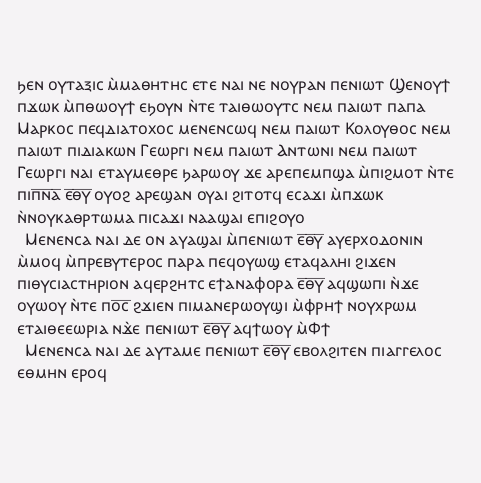ϧⲉⲛ ⲟⲩⲧⲁⲝⲓⲥ ⲙ̀ⲙⲁⲑⲏⲧⲏⲥ ⲉⲧⲉ ⲛⲁⲓ ⲛⲉ ⲛⲟⲩⲣⲁⲛ ⲡⲉⲛⲓⲱⲧ Ϣⲉⲛⲟⲩϯ ⲡϫⲱⲕ ⲙ̀ⲡⲑⲱⲟⲩϯ ⲉϧⲟⲩⲛ ⲛ̀ⲧⲉ ⲧⲁⲓⲑⲱⲟⲩⲧⲥ ⲛⲉⲙ ⲡⲁⲓⲱⲧ ⲡⲁⲡⲁ Ⲙⲁⲣⲕⲟⲥ ⲡⲉϥⲇⲓⲁⲧⲟⲭⲟⲥ ⲙⲉⲛⲉⲛⲥⲱϥ ⲛⲉⲙ ⲡⲁⲓⲱⲧ Ⲕⲟⲗⲟⲩⲑⲟⲥ ⲛⲉⲙ ⲡⲁⲓⲱⲧ ⲡⲓⲇⲓⲁⲕⲱⲛ Ⲅⲉⲱⲣⲅⲓ ⲛⲉⲙ ⲡⲁⲓⲱⲧ Ⲁⲛⲧⲱⲛⲓ ⲛⲉⲙ ⲡⲁⲓⲱⲧ Ⲅⲉⲱⲣⲅⲓ ⲛⲁⲓ ⲉⲧⲁⲩⲙⲉⲑⲣⲉ ϧⲁⲣⲱⲟⲩ ϫⲉ ⲁⲣⲉⲡⲉⲙⲡϣⲁ ⲙ̀ⲡⲓϩⲙⲟⲧ ⲛ̀ⲧⲉ ⲡⲓⲡ̅ⲛ̅ⲁ̅ ⲉ̅ⲑ̅ⲩ̅ ⲟⲩⲟϩ ⲁⲣⲉϣⲁⲛ ⲟⲩⲁⲓ ϩⲓⲧⲟⲧϥ ⲉⲥⲁϫⲓ ⲙ̀ⲡϫⲱⲕ ⲛ̀ⲛⲟⲩⲕⲁⲑⲣⲧⲱⲙⲁ ⲡⲓⲥⲁϫⲓ ⲛⲁⲁϣⲁⲓ ⲉⲡⲓϩⲟⲩⲟ
  Ⲙⲉⲛⲉⲛⲥⲁ ⲛⲁⲓ ⲇⲉ ⲟⲛ ⲁⲩⲁϣⲁⲓ ⲙ̀ⲡⲉⲛⲓⲱⲧ ⲉ̅ⲑ̅ⲩ̅ ⲁⲩⲉⲣⲭⲟⲇⲟⲛⲓⲛ ⲙ̀ⲙⲟϥ ⲙ̀ⲡⲣⲉⲃⲩⲧⲉⲣⲟⲥ ⲡⲁⲣⲁ ⲡⲉϥⲟⲩⲱϣ ⲉⲧⲁϥⲁⲗⲏⲓ ϩⲓϫⲉⲛ ⲡⲓⲑⲩⲥⲓⲁⲥⲧⲏⲣⲓⲟⲛ ⲁϥⲉⲣϩⲏⲧⲥ ⲉϯⲁⲛⲁⲫⲟⲣⲁ ⲉ̅ⲑ̅ⲩ̅ ⲁϥϣⲱⲡⲓ ⲛ̀ϫⲉ ⲟⲩⲱⲟⲩ ⲛ̀ⲧⲉ ⲡⲟ̅ⲥ̅ ϩϫⲓⲉⲛ ⲡⲓⲙⲁⲛⲉⲣⲱⲟⲩϣⲓ ⲙ̀ⲫⲣⲏϯ ⲛⲟⲩⲭⲣⲱⲙ ⲉⲧⲁⲓⲑⲉⲉⲱⲣⲓⲁ ⲛϫ̀ⲉ ⲡⲉⲛⲓⲱⲧ ⲉ̅ⲑ̅ⲩ̅ ⲁϥϯⲱⲟⲩ ⲙ̀Ⲫϯ
  Ⲙⲉⲛⲉⲛⲥⲁ ⲛⲁⲓ ⲇⲉ ⲁⲩⲧⲁⲙⲉ ⲡⲉⲛⲓⲱⲧ ⲉ̅ⲑ̅ⲩ̅ ⲉⲃⲟⲗϩⲓⲧⲉⲛ ⲡⲓⲁⲅⲅⲉⲗⲟⲥ ⲉⲑⲙⲏⲛ ⲉⲣⲟϥ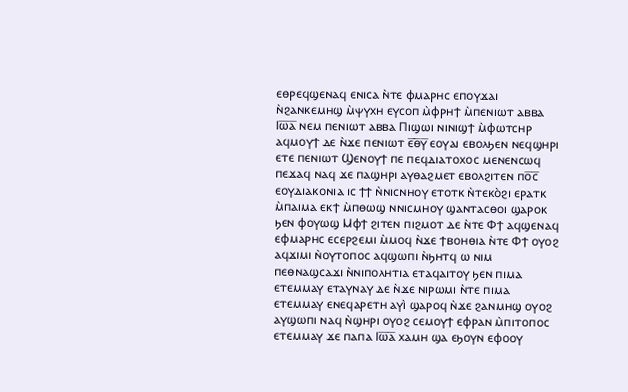ⲉⲑⲣⲉϥϣⲉⲛⲁϥ ⲉⲛⲓⲥⲁ ⲛ̀ⲧⲉ ⲫⲙⲁⲣⲏⲥ ⲉⲡⲟⲩϫⲁⲓ ⲛ̀ϩⲁⲛⲕⲉⲙⲏϣ ⲙ̀ⲯⲩⲭⲏ ⲉⲩⲥⲟⲡ ⲙ̀ⲫⲣⲏϯ ⲙ̀ⲡⲉⲛⲓⲱⲧ ⲁⲃⲃⲁ Ⲓⲱ̅ⲁ̅ ⲛⲉⲙ ⲡⲉⲛⲓⲱⲧ ⲁⲃⲃⲁ Ⲡⲓϣⲱⲓ ⲛⲓⲛⲓϣϯ ⲙ̀ⲫⲱⲧⲥⲏⲣ ⲁϥⲙⲟⲩϯ ⲇⲉ ⲛ̀ϫⲉ ⲡⲉⲛⲓⲱⲧ ⲉ̅ⲑ̅ⲩ̅ ⲉⲟⲩⲁⲓ ⲉⲃⲟⲗϧⲉⲛ ⲛⲉϥϣⲏⲣⲓ ⲉⲧⲉ ⲡⲉⲛⲓⲱⲧ Ϣⲉⲛⲟⲩϯ ⲡⲉ ⲡⲉϥⲇⲓⲁⲧⲟⲭⲟⲥ ⲙⲉⲛⲉⲛⲥⲱϥ ⲡⲉϫⲁϥ ⲛⲁϥ ϫⲉ ⲡⲁϣⲏⲣⲓ ⲁⲩⲑⲁϩⲙⲉⲧ ⲉⲃⲟⲗϩⲓⲧⲉⲛ ⲡⲟ̅ⲥ̅ ⲉⲟⲩⲇⲓⲁⲕⲟⲛⲓⲁ ⲓⲥ ϯϯ ⲛ̀ⲛⲓⲥⲛⲏⲟⲩ ⲉⲧⲟⲧⲕ ⲛ̀ⲧⲉⲕⲟ̀ϩⲓ ⲉⲣⲁⲧⲕ ⲙ̀ⲡⲁⲓⲙⲁ ⲉⲕϯ ⲙ̀ⲡⲑⲱϣ ⲛⲛⲓⲥⲙⲏⲟⲩ ϣⲁⲛⲧⲁⲥⲑⲟⲓ ϣⲁⲣⲟⲕ ϧⲉⲛ ⲫⲟⲩⲱϣ Ⲙⲫϯ ϩⲓⲧⲉⲛ ⲡⲓϩⲙⲟⲧ ⲇⲉ ⲛ̀ⲧⲉ Ⲫϯ ⲁϥϣⲉⲛⲁϥ ⲉⲫⲙⲁⲣⲏⲥ ⲉⲥⲉⲣϩⲉⲙⲓ ⲙ̀ⲙⲟϥ ⲛ̀ϫⲉ ϯⲃⲟⲏⲑⲓⲁ ⲛ̀ⲧⲉ Ⲫϯ ⲟⲩⲟϩ ⲁϥϫⲓⲙⲓ ⲛ̀ⲟⲩⲧⲟⲡⲟⲥ ⲁϥϣⲱⲡⲓ ⲛ̀ϧⲏⲧϥ ⲱ ⲛⲓⲙ ⲡⲉⲑⲛⲁϣⲥⲁϫⲓ ⲛ̀ⲛⲓⲡⲟⲗⲏⲧⲓⲁ ⲉⲧⲁϥⲁⲓⲧⲟⲩ ϧⲉⲛ ⲡⲓⲙⲁ ⲉⲧⲉⲙⲙⲁⲩ ⲉⲧⲁⲩⲛⲁⲩ ⲇⲉ ⲛ̀ϫⲉ ⲛⲓⲣⲱⲙⲓ ⲛ̀ⲧⲉ ⲡⲓⲙⲁ ⲉⲧⲉⲙⲙⲁⲩ ⲉⲛⲉϥⲁⲣⲉⲧⲏ ⲁⲩⲓ̀ ϣⲁⲣⲟϥ ⲛ̀ϫⲉ ϩⲁⲛⲙⲏϣ ⲟⲩⲟϩ ⲁⲩϣⲱⲡⲓ ⲛⲁϥ ⲛ̀ϣⲏⲣⲓ ⲟⲩⲟϩ ⲥⲉⲙⲟⲩϯ ⲉⲫⲣⲁⲛ ⲙ̀ⲡⲓⲧⲟⲡⲟⲥ ⲉⲧⲉⲙⲙⲁⲩ ϫⲉ ⲡⲁⲡⲁ Ⲓⲱ̅ⲁ̅ ⲭⲁⲙⲏ ϣⲁ ⲉϧⲟⲩⲛ ⲉⲫⲟⲟⲩ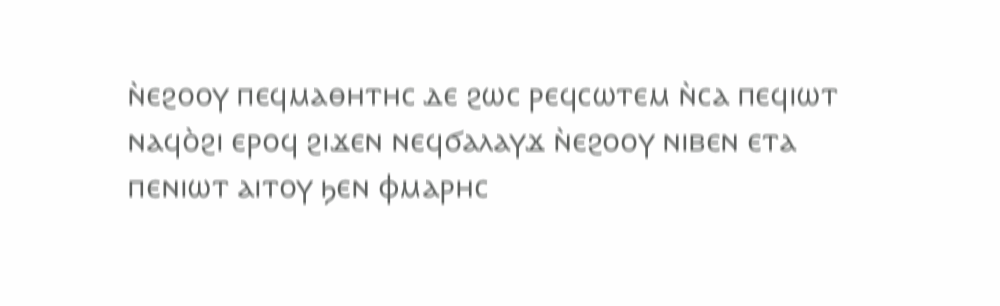ⲛ̀ⲉϩⲟⲟⲩ ⲡⲉϥⲙⲁⲑⲏⲧⲏⲥ ⲇⲉ ϩⲱⲥ ⲣⲉϥⲥⲱⲧⲉⲙ ⲛ̀ⲥⲁ ⲡⲉϥⲓⲱⲧ ⲛⲁϥⲟ̀ϩⲓ ⲉⲣⲟϥ ϩⲓϫⲉⲛ ⲛⲉϥϭⲁⲗⲁⲩϫ ⲛ̀ⲉϩⲟⲟⲩ ⲛⲓⲃⲉⲛ ⲉⲧⲁ ⲡⲉⲛⲓⲱⲧ ⲁⲓⲧⲟⲩ ϧⲉⲛ ⲫⲙⲁⲣⲏⲥ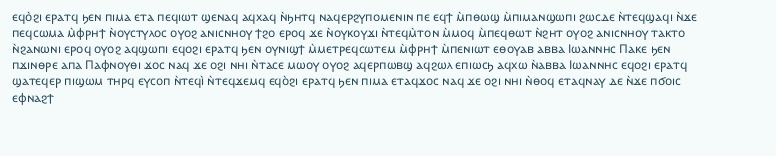ⲉϥⲟ̀ϩⲓ ⲉⲣⲁⲧϥ ϧⲉⲛ ⲡⲓⲙⲁ ⲉⲧⲁ ⲡⲉϥⲓⲱⲧ ϣⲉⲛⲁϥ ⲁϥⲭⲁϥ ⲛ̀ϧⲏⲧϥ ⲛⲁϥⲉⲣϩⲩⲡⲟⲙⲉⲛⲓⲛ ⲡⲉ ⲉϥϯ ⲙ̀ⲡⲑⲱϣ ⲙ̀ⲡⲓⲙⲁⲛϣⲱⲡⲓ ϩⲱⲥⲇⲉ ⲛ̀ⲧⲉϥϣⲁϥⲓ ⲛ̀ϫⲉ ⲡⲉϥⲥⲱⲙⲁ ⲙ̀ⲫⲣⲏϯ ⲛ̀ⲟⲩⲥⲧⲩⲗⲟⲥ ⲟⲩⲟϩ ⲁⲛⲓⲥⲛⲏⲟⲩ ϯϩⲟ ⲉⲣⲟϥ ϫⲉ ⲛ̀ⲟⲩⲕⲟⲩϫⲓ ⲛ̀ⲧⲉϥⲙ̀ⲧⲟⲛ ⲙ̀ⲙⲟϥ ⲙ̀ⲡⲉϥⲑⲱⲧ ⲛ̀ϩⲏⲧ ⲟⲩⲟϩ ⲁⲛⲓⲥⲛⲏⲟⲩ ⲧⲁⲕⲧⲟ ⲛ̀ϩⲁⲛⲱⲛⲓ ⲉⲣⲟϥ ⲟⲩⲟϩ ⲁϥϣⲱⲡⲓ ⲉϥⲟϩⲓ ⲉⲣⲁⲧϥ ϧⲉⲛ ⲟⲩⲛⲓϣϯ ⲙ̀ⲙⲉⲧⲣⲉϥⲥⲱⲧⲉⲙ ⲙ̀ⲫⲣⲏϯ ⲙ̀ⲡⲉⲛⲓⲱⲧ ⲉⲑⲟⲩⲁⲃ ⲁⲃⲃⲁ Ⲓⲱⲁⲛⲛⲏⲥ Ⲡⲁⲕⲉ ϧⲉⲛ ⲡϫⲓⲛⲑⲣⲉ ⲁⲡⲁ Ⲡⲁⲫⲛⲟⲩⲑⲓ ϫⲟⲥ ⲛⲁϥ ϫⲉ ⲟϩⲓ ⲛⲏⲓ ⲛ̀ⲧⲁⲥⲉ ⲙⲱⲟⲩ ⲟⲩⲟϩ ⲁϥⲉⲣⲡⲱⲃϣ ⲁϥϩⲱⲗ ⲉⲡⲓⲱⲥϧ ⲁϥⲭⲱ ⲛ̀ⲁⲃⲃⲁ Ⲓⲱⲁⲛⲛⲏⲥ ⲉϥⲟϩⲓ ⲉⲣⲁⲧϥ ϣⲁⲧⲉϥⲉⲣ ⲡⲓϣⲱⲙ ⲧⲏⲣϥ ⲉⲩⲥⲟⲡ ⲛ̀ⲧⲉϥⲓ̀ ⲛ̀ⲧⲉϥϫⲉⲙϥ ⲉϥⲟ̀ϩⲓ ⲉⲣⲁⲧϥ ϧⲉⲛ ⲡⲓⲙⲁ ⲉⲧⲁϥϫⲟⲥ ⲛⲁϥ ϫⲉ ⲟϩⲓ ⲛⲏⲓ ⲛ̀ⲑⲟϥ ⲉⲧⲁϥⲛⲁⲩ ⲇⲉ ⲛ̀ϫⲉ ⲡϭⲟⲓⲥ ⲉⲫⲛⲁϩϯ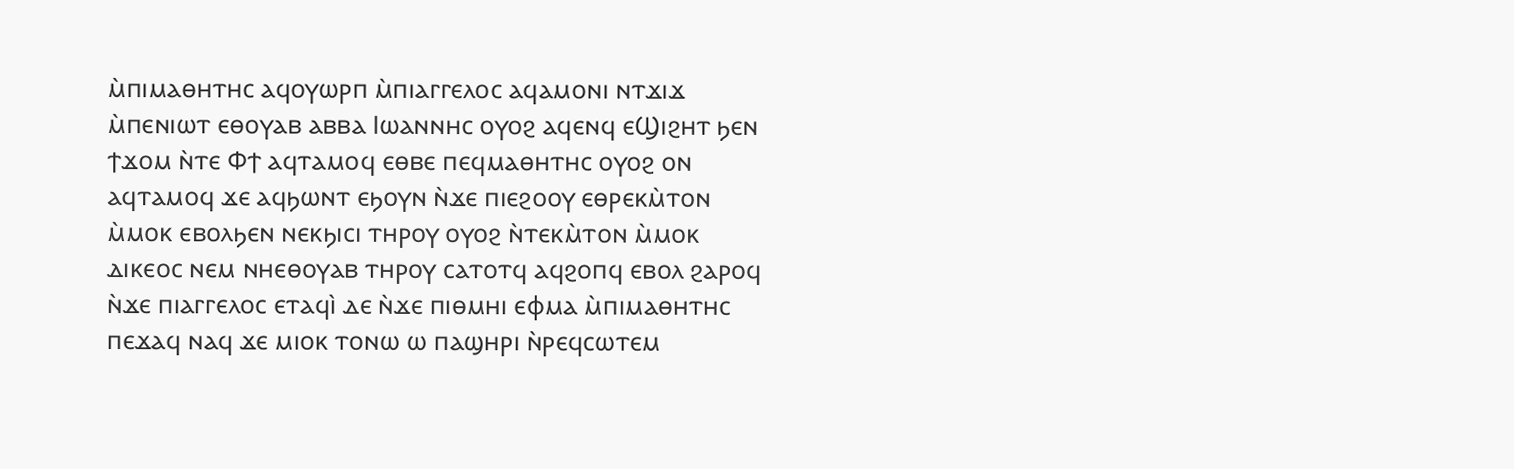ⲙ̀ⲡⲓⲙⲁⲑⲏⲧⲏⲥ ⲁϥⲟⲩⲱⲣⲡ ⲙ̀ⲡⲓⲁⲅⲅⲉⲗⲟⲥ ⲁϥⲁⲙⲟⲛⲓ ⲛⲧϫⲓϫ ⲙ̀ⲡⲉⲛⲓⲱⲧ ⲉⲑⲟⲩⲁⲃ ⲁⲃⲃⲁ Ⲓⲱⲁⲛⲛⲏⲥ ⲟⲩⲟϩ ⲁϥⲉⲛϥ ⲉϢⲓϩⲏⲧ ϧⲉⲛ ϯϫⲟⲙ ⲛ̀ⲧⲉ Ⲫϯ ⲁϥⲧⲁⲙⲟϥ ⲉⲑⲃⲉ ⲡⲉϥⲙⲁⲑⲏⲧⲏⲥ ⲟⲩⲟϩ ⲟⲛ ⲁϥⲧⲁⲙⲟϥ ϫⲉ ⲁϥϧⲱⲛⲧ ⲉϧⲟⲩⲛ ⲛ̀ϫⲉ ⲡⲓⲉϩⲟⲟⲩ ⲉⲑⲣⲉⲕⲙ̀ⲧⲟⲛ ⲙ̀ⲙⲟⲕ ⲉⲃⲟⲗϧⲉⲛ ⲛⲉⲕϧⲓⲥⲓ ⲧⲏⲣⲟⲩ ⲟⲩⲟϩ ⲛ̀ⲧⲉⲕⲙ̀ⲧⲟⲛ ⲙ̀ⲙⲟⲕ ⲇⲓⲕⲉⲟⲥ ⲛⲉⲙ ⲛⲏⲉⲑⲟⲩⲁⲃ ⲧⲏⲣⲟⲩ ⲥⲁⲧⲟⲧϥ ⲁϥϩⲟⲡϥ ⲉⲃⲟⲗ ϩⲁⲣⲟϥ ⲛ̀ϫⲉ ⲡⲓⲁⲅⲅⲉⲗⲟⲥ ⲉⲧⲁϥⲓ̀ ⲇⲉ ⲛ̀ϫⲉ ⲡⲓⲑⲙⲏⲓ ⲉⲫⲙⲁ ⲙ̀ⲡⲓⲙⲁⲑⲏⲧⲏⲥ ⲡⲉϫⲁϥ ⲛⲁϥ ϫⲉ ⲙⲓⲟⲕ ⲧⲟⲛⲱ ⲱ ⲡⲁϣⲏⲣⲓ ⲛ̀ⲣⲉϥⲥⲱⲧⲉⲙ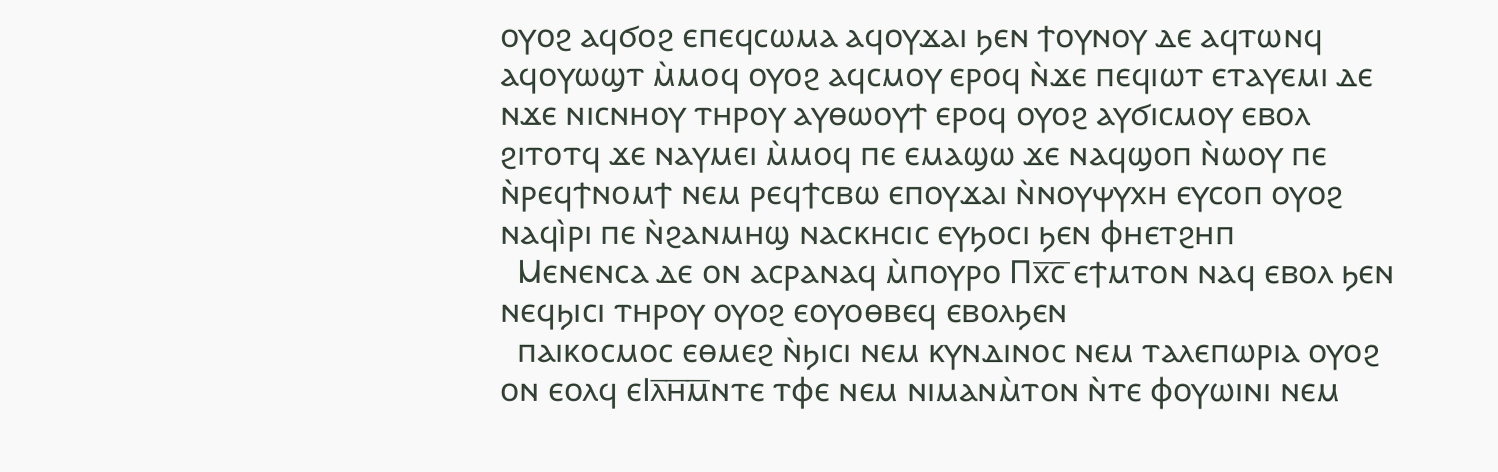ⲟⲩⲟϩ ⲁϥϭⲟϩ ⲉⲡⲉϥⲥⲱⲙⲁ ⲁϥⲟⲩϫⲁⲓ ϧⲉⲛ ϯⲟⲩⲛⲟⲩ ⲇⲉ ⲁϥⲧⲱⲛϥ ⲁϥⲟⲩⲱϣⲧ ⲙ̀ⲙⲟϥ ⲟⲩⲟϩ ⲁϥⲥⲙⲟⲩ ⲉⲣⲟϥ ⲛ̀ϫⲉ ⲡⲉϥⲓⲱⲧ ⲉⲧⲁⲩⲉⲙⲓ ⲇⲉ ⲛϫⲉ ⲛⲓⲥⲛⲏⲟⲩ ⲧⲏⲣⲟⲩ ⲁⲩⲑⲱⲟⲩϯ ⲉⲣⲟϥ ⲟⲩⲟϩ ⲁⲩϭⲓⲥⲙⲟⲩ ⲉⲃⲟⲗ ϩⲓⲧⲟⲧϥ ϫⲉ ⲛⲁⲩⲙⲉⲓ ⲙ̀ⲙⲟϥ ⲡⲉ ⲉⲙⲁϣⲱ ϫⲉ ⲛⲁϥϣⲟⲡ ⲛ̀ⲱⲟⲩ ⲡⲉ ⲛ̀ⲣⲉϥϯⲛⲟⲙϯ ⲛⲉⲙ ⲣⲉϥϯⲥⲃⲱ ⲉⲡⲟⲩϫⲁⲓ ⲛ̀ⲛⲟⲩⲯⲩⲭⲏ ⲉⲩⲥⲟⲡ ⲟⲩⲟϩ ⲛⲁϥⲓ̀ⲣⲓ ⲡⲉ ⲛ̀ϩⲁⲛⲙⲏϣ ⲛⲁⲥⲕⲏⲥⲓⲥ ⲉⲩϧⲟⲥⲓ ϧⲉⲛ ⲫⲏⲉⲧϩⲏⲡ
  Ⲙⲉⲛⲉⲛⲥⲁ ⲇⲉ ⲟⲛ ⲁⲥⲣⲁⲛⲁϥ ⲙ̀ⲡⲟⲩⲣⲟ Ⲡⲭ̅ⲥ̅ ⲉϯⲙⲧⲟⲛ ⲛⲁϥ ⲉⲃⲟⲗ ϧⲉⲛ ⲛⲉϥϧⲓⲥⲓ ⲧⲏⲣⲟⲩ ⲟⲩⲟϩ ⲉⲟⲩⲟⲑⲃⲉϥ ⲉⲃⲟⲗϧⲉⲛ
  ⲡⲁⲓⲕⲟⲥⲙⲟⲥ ⲉⲑⲙⲉϩ ⲛ̀ϧⲓⲥⲓ ⲛⲉⲙ ⲕⲩⲛⲇⲓⲛⲟⲥ ⲛⲉⲙ ⲧⲁⲗⲉⲡⲱⲣⲓⲁ ⲟⲩⲟϩ ⲟⲛ ⲉⲟⲗϥ ⲉⲒⲗ̅ⲏ̅ⲙ̅ⲛⲧⲉ ⲧⲫⲉ ⲛⲉⲙ ⲛⲓⲙⲁⲛⲙ̀ⲧⲟⲛ ⲛ̀ⲧⲉ ⲫⲟⲩⲱⲓⲛⲓ ⲛⲉⲙ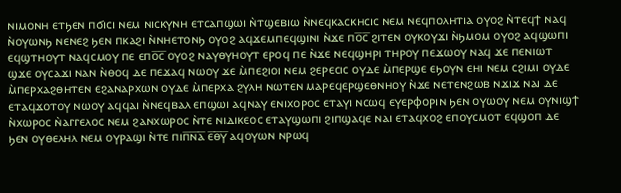ⲛⲓⲙⲟⲛⲏ ⲉⲧϧⲉⲛ ⲡϭⲓⲥⲓ ⲛⲉⲙ ⲛⲓⲥⲕⲩⲛⲏ ⲉⲧⲥⲁⲡϣⲱⲓ ⲛ̀ⲧϣⲉⲃⲓⲱ ⲛ̀ⲛⲉϥⲕⲁⲥⲕⲏⲥⲓⲥ ⲛⲉⲙ ⲛⲉϥⲡⲟⲗⲏⲧⲓⲁ ⲟⲩⲟϩ ⲛ̀ⲧⲉϥϯ ⲛⲁϥ ⲛ̀ⲟⲩⲱⲛϧ ⲛⲉⲛⲉϩ ϧⲉⲛ ⲡⲕⲁϩⲓ ⲛ̀ⲛⲏⲉⲧⲟⲛϧ ⲟⲩⲟϩ ⲁϥϫⲉⲙⲡⲉϥϣⲓⲛⲓ ⲛ̀ϫⲉ ⲡⲟ̅ⲥ̅ ϩⲓⲧⲉⲛ ⲟⲩⲕⲟⲩϫⲓ ⲛ̀ϧⲙⲟⲙ ⲟⲩⲟϩ ⲁϥϣⲱⲡⲓ ⲉϥϣⲧⲏⲟⲩⲧ ⲛⲁϥⲥⲙⲟⲩ ⲡⲉ ⲉⲡⲟ̅ⲥ̅ ⲟⲩⲟϩ ⲛⲁⲩⲑⲩⲏⲟⲩⲧ ⲉⲣⲟϥ ⲡⲉ ⲛ̀ϫⲉ ⲛⲉϥϣⲏⲣⲓ ⲧⲏⲣⲟⲩ ⲡⲉϫⲱⲟⲩ ⲛⲁϥ ϫⲉ ⲡⲉⲛⲓⲱⲧ ϣϫⲉ ⲟⲩⲥⲁϫⲓ ⲛⲁⲛ ⲛ̀ⲑⲟϥ ⲇⲉ ⲡⲉϫⲁϥ ⲛⲱⲟⲩ ϫⲉ ⲙ̀ⲡⲉϩⲓⲟⲓ ⲛⲉⲙ ϩⲉⲣⲉⲥⲓⲥ ⲟⲩⲇⲉ ⲙ̀ⲡⲉⲣϣⲉ ⲉϧⲟⲩⲛ ⲉⲏⲓ ⲛⲉⲙ ⲥϩⲓⲙⲓ ⲟⲩⲇⲉ ⲙ̀ⲡⲉⲣⲭⲁϩⲑⲏⲧⲉⲛ ⲉϩⲁⲛⲁⲣⲭⲱⲛ ⲟⲩⲇⲉ ⲙ̀ⲡⲉⲣⲭⲁ ϩⲩⲗⲏ ⲛⲱⲧⲉⲛ ⲙⲁⲣⲉϥⲉⲣϣⲉⲑⲛⲏⲟⲩ ⲛ̀ϫⲉ ⲛⲉⲧⲉⲛϩⲱⲃ ⲛϫⲓϫ ⲛⲁⲓ ⲇⲉ ⲉⲧⲁϥϫⲟⲧⲟⲩ ⲛⲱⲟⲩ ⲁϥϥⲁⲓ ⲛ̀ⲛⲉϥⲃⲁⲗ ⲉⲡϣⲱⲓ ⲁϥⲛⲁⲩ ⲉⲛⲓⲭⲟⲣⲟⲥ ⲉⲧⲁⲩⲓ ⲛⲥⲱϥ ⲉⲩⲉⲣⲫⲟⲣⲓⲛ ϧⲉⲛ ⲟⲩⲱⲟⲩ ⲛⲉⲙ ⲟⲩⲛⲓϣϯ ⲛ̀ⲭⲱⲣⲟⲥ ⲛ̀ⲁⲅⲅⲉⲗⲟⲥ ⲛⲉⲙ ϩⲁⲛⲭⲱⲣⲟⲥ ⲛ̀ⲧⲉ ⲛⲓⲇⲓⲕⲉⲟⲥ ⲉⲧⲁⲩϣⲱⲡⲓ ϩⲓⲡϣⲁϥⲉ ⲛⲁⲓ ⲉⲧⲁϥⲭⲟϩ ⲉⲡⲟⲩⲥⲙⲟⲧ ⲉϥϣⲟⲡ ⲇⲉ ϧⲉⲛ ⲟⲩⲑⲉⲗⲏⲗ ⲛⲉⲙ ⲟⲩⲣⲁϣⲓ ⲛ̀ⲧⲉ ⲡⲓⲡ̅ⲛ̅ⲁ̅ ⲉ̅ⲑ̅ⲩ̅ ⲁϥⲟⲩⲱⲛ ⲛⲣⲱϥ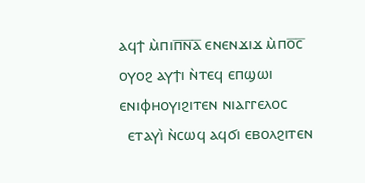ⲁϥϯ ⲙ̀ⲡⲓⲡ̅ⲛ̅ⲁ̅ ⲉⲛⲉⲛϫⲓϫ ⲙ̀ⲡⲟ̅ⲥ̅ ⲟⲩⲟϩ ⲁⲩϯⲓ ⲛ̀ⲧⲉϥ ⲉⲡϣⲱⲓ ⲉⲛⲓⲫⲏⲟⲩⲓϩⲓⲧⲉⲛ ⲛⲓⲁⲅⲅⲉⲗⲟⲥ
  ⲉⲧⲁⲩⲓ̀ ⲛ̀ⲥⲱϥ ⲁϥϭⲓ ⲉⲃⲟⲗϩⲓⲧⲉⲛ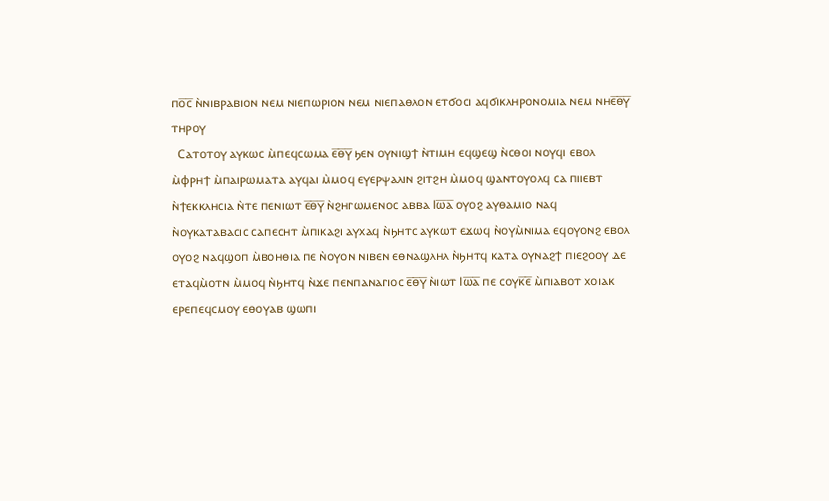ⲡⲟ̅ⲥ̅ ⲛ̀ⲛⲓⲃⲣⲁⲃⲓⲟⲛ ⲛⲉⲙ ⲛⲓⲉⲡⲱⲣⲓⲟⲛ ⲛⲉⲙ ⲛⲓⲉⲡⲁⲑⲗⲟⲛ ⲉⲧϭⲟⲥⲓ ⲁϥϭⲓⲕⲗⲏⲣⲟⲛⲟⲙⲓⲁ ⲛⲉⲙ ⲛⲏⲉ̅ⲑ̅ⲩ̅ ⲧⲏⲣⲟⲩ
  Ⲥⲁⲧⲟⲧⲟⲩ ⲁⲩⲕⲱⲥ ⲙ̀ⲡⲉϥⲥⲱⲙⲁ ⲉ̅ⲑ̅ⲩ̅ ϧⲉⲛ ⲟⲩⲛⲓϣϯ ⲛ̀ⲧⲓⲙⲏ ⲉϥϣⲉϣ ⲛ̀ⲥⲑⲟⲓ ⲛⲟⲩϥⲓ ⲉⲃⲟⲗ ⲙ̀ⲫⲣⲏϯ ⲙ̀ⲡⲁⲓⲣⲱⲙⲁⲧⲁ ⲁⲩϥⲁⲓ ⲙ̀ⲙⲟϥ ⲉⲩⲉⲣⲯⲁⲗⲓⲛ ϩⲓⲧϩⲏ ⲙ̀ⲙⲟϥ ϣⲁⲛⲧⲟⲩⲟⲗϥ ⲥⲁ ⲡⲓⲓⲉⲃⲧ ⲛ̀ϯⲉⲕⲕⲗⲏⲥⲓⲁ ⲛ̀ⲧⲉ ⲡⲉⲛⲓⲱⲧ ⲉ̅ⲑ̅ⲩ̅ ⲛ̀ϩⲏⲅⲱⲙⲉⲛⲟⲥ ⲁⲃⲃⲁ Ⲓⲱ̅ⲁ̅ ⲟⲩⲟϩ ⲁⲩⲑⲁⲙⲓⲟ ⲛⲁϥ ⲛ̀ⲟⲩⲕⲁⲧⲁⲃⲁⲥⲓⲥ ⲥⲁⲡⲉⲥⲏⲧ ⲙ̀ⲡⲓⲕⲁϩⲓ ⲁⲩⲭⲁϥ ⲛ̀ϧⲏⲧⲥ ⲁⲩⲕⲱⲧ ⲉϫⲱϥ ⲛ̀ⲟⲩⲙ̀ⲛⲓⲙⲁ ⲉϥⲟⲩⲟⲛϩ ⲉⲃⲟⲗ ⲟⲩⲟϩ ⲛⲁϥϣⲟⲡ ⲙ̀ⲃⲟⲏⲑⲓⲁ ⲡⲉ ⲛ̀ⲟⲩⲟⲛ ⲛⲓⲃⲉⲛ ⲉⲑⲛⲁϣⲗⲏⲗ ⲛ̀ϧⲏⲧϥ ⲕⲁⲧⲁ ⲟⲩⲛⲁϩϯ ⲡⲓⲉϩⲟⲟⲩ ⲇⲉ ⲉⲧⲁϥⲙ̀ⲟⲧⲛ ⲙ̀ⲙⲟϥ ⲛ̀ϧⲏⲧϥ ⲛ̀ϫⲉ ⲡⲉⲛⲡⲁⲛⲁⲅⲓⲟⲥ ⲉ̅ⲑ̅ⲩ̅ ⲛ̀ⲓⲱⲧ Ⲓⲱ̅ⲁ̅ ⲡⲉ ⲥⲟⲩⲕ̅ⲉ̅ ⲙ̀ⲡⲓⲁⲃⲟⲧ ⲭⲟⲓⲁⲕ ⲉⲣⲉⲡⲉϥⲥⲙⲟⲩ ⲉⲑⲟⲩⲁⲃ ϣⲱⲡⲓ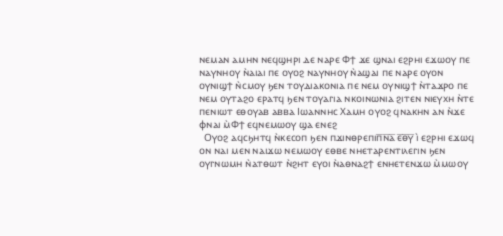ⲛⲉⲙⲁⲛ ⲁⲙⲏⲛ ⲛⲉϥϣⲏⲣⲓ ⲇⲉ ⲛⲁⲣⲉ Ⲫϯ ϫⲉ ϣⲛⲁⲓ ⲉϩⲣⲏⲓ ⲉϫⲱⲟⲩ ⲡⲉ ⲛⲁⲩⲛⲏⲟⲩ ⲛ̀ⲁⲓⲁⲓ ⲡⲉ ⲟⲩⲟϩ ⲛⲁⲩⲛⲏⲟⲩ ⲛ̀ⲁϣⲁⲓ ⲡⲉ ⲛⲁⲣⲉ ⲟⲩⲟⲛ ⲟⲩⲛⲓϣϯ ⲛ̀ⲥⲙⲟⲩ ϧⲉⲛ ⲧⲟⲩⲇⲓⲁⲕⲟⲛⲓⲁ ⲡⲉ ⲛⲉⲙ ⲟⲩⲛⲓϣϯ ⲛ̀ⲧⲁϫⲣⲟ ⲡⲉ ⲛⲉⲙ ⲟⲩⲧⲁϩⲟ ⲉⲣⲁⲧϥ ϧⲉⲛ ⲧⲟⲩⲁⲅⲓⲁ ⲛⲕⲟⲓⲛⲱⲛⲓⲁ ϩⲓⲧⲉⲛ ⲛⲓⲉⲩⲭⲏ ⲛ̀ⲧⲉ ⲡⲉⲛⲓⲱⲧ ⲉⲑⲟⲩⲁⲃ ⲁⲃⲃⲁ Ⲓⲱⲁⲛⲛⲏⲥ Ⲭⲁⲙⲏ ⲟⲩⲟϩ ϥⲛⲁⲕⲏⲛ ⲁⲛ ⲛ̀ϫⲉ ⲫⲛⲁⲓ ⲙ̀Ⲫϯ ⲉϥⲛⲉⲙⲱⲟⲩ ϣⲁ ⲉⲛⲉϩ
  Ⲟⲩⲟϩ ⲁϥⲥϧⲏⲧϥ ⲛ̀ⲕⲉⲥⲟⲡ ϧⲉⲛ ⲡϫⲓⲛⲑⲣⲉⲡⲓⲡ̅ⲛ̅ⲁ̅ ⲉ̅ⲑ̅ⲩ̅ ⲓ̀ ⲉϩⲣⲏⲓ ⲉϫⲱϥ ⲟⲛ ⲛⲁⲓ ⲙⲉⲛ ⲛⲁⲓϫⲱ ⲛⲉⲙⲱⲟⲩ ⲉⲑⲃⲉ ⲛⲏⲉⲧⲁⲣⲉⲛⲧⲓⲗⲉⲅⲓⲛ ϧⲉⲛ ⲟⲩⲅⲛⲱⲙⲏ ⲛ̀ⲁⲧⲑⲱⲧ ⲛ̀ϩⲏⲧ ⲉⲩⲟⲓ ⲛ̀ⲁⲑⲛⲁϩϯ ⲉⲛⲏⲉⲧⲉⲛϫⲱ ⲙ̀ⲙⲱⲟⲩ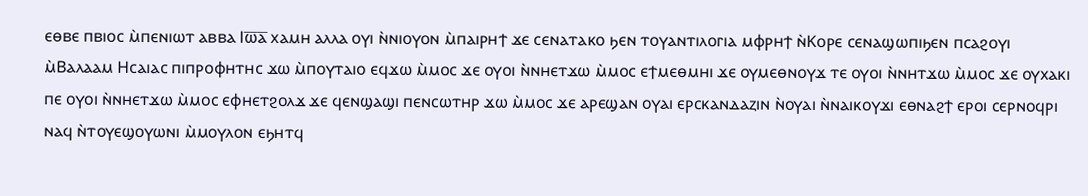ⲉⲑⲃⲉ ⲡⲃⲓⲟⲥ ⲙ̀ⲡⲉⲛⲓⲱⲧ ⲁⲃⲃⲁ Ⲓⲱ̅ⲁ̅ ⲭⲁⲙⲏ ⲁⲗⲗⲁ ⲟⲩⲓ ⲛ̀ⲛⲓⲟⲩⲟⲛ ⲙ̀ⲡⲁⲓⲣⲏϯ ϫⲉ ⲥⲉⲛⲁⲧⲁⲕⲟ ϧⲉⲛ ⲧⲟⲩⲁⲛⲧⲓⲗⲟⲅⲓⲁ ⲙⲫⲣⲏϯ ⲛ̀Ⲕⲟⲣⲉ ⲥⲉⲛⲁϣⲱⲡⲓϧⲉⲛ ⲡⲥⲁϩⲟⲩⲓ ⲙ̀Ⲃⲁⲗⲁⲁⲙ Ⲏⲥⲁⲓⲁⲥ ⲡⲓⲡⲣⲟⲫⲏⲧⲏⲥ ϫⲱ ⲙ̀ⲡⲟⲩⲧⲁⲓⲟ ⲉϥϫⲱ ⲙ̀ⲙⲟⲥ ϫⲉ ⲟⲩⲟⲓ ⲛ̀ⲛⲏⲉⲧϫⲱ ⲙ̀ⲙⲟⲥ ⲉϯⲙⲉⲑⲙⲏⲓ ϫⲉ ⲟⲩⲙⲉⲑⲛⲟⲩϫ ⲧⲉ ⲟⲩⲟⲓ ⲛ̀ⲛⲏⲧϫⲱ ⲙ̀ⲙⲟⲥ ϫⲉ ⲟⲩⲭⲁⲕⲓ ⲡⲉ ⲟⲩⲟⲓ ⲛ̀ⲛⲏⲉⲧϫⲱ ⲙ̀ⲙⲟⲥ ⲉⲫⲏⲉⲧϩⲟⲗϫ ϫⲉ ϥⲉⲛϣⲁϣⲓ ⲡⲉⲛⲥⲱⲧⲏⲣ ϫⲱ ⲙ̀ⲙⲟⲥ ϫⲉ ⲁⲣⲉϣⲁⲛ ⲟⲩⲁⲓ ⲉⲣⲥⲕⲁⲛⲇⲁⲍⲓⲛ ⲛ̀ⲟⲩⲁⲓ ⲛ̀ⲛⲁⲓⲕⲟⲩϫⲓ ⲉⲑⲛⲁϩϯ ⲉⲣⲟⲓ ⲥⲉⲣⲛⲟϥⲣⲓ ⲛⲁϥ ⲛ̀ⲧⲟⲩⲉϣⲟⲩⲱⲛⲓ ⲙ̀ⲙⲟⲩⲗⲟⲛ ⲉϧⲏⲧϥ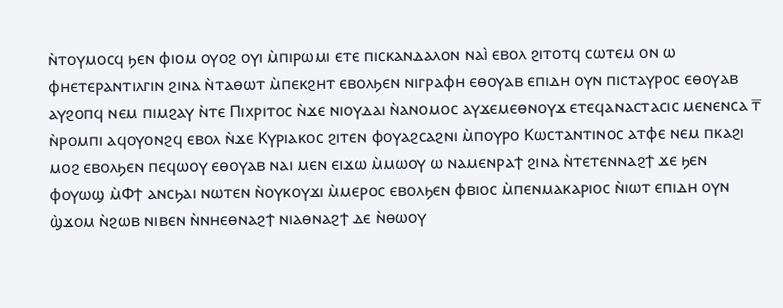ⲛ̀ⲧⲟⲩⲙⲟⲥϥ ϧⲉⲛ ⲫⲓⲟⲙ ⲟⲩⲟϩ ⲟⲩⲓ ⲙ̀ⲡⲓⲣⲱⲙⲓ ⲉⲧⲉ ⲡⲓⲥⲕⲁⲛⲇⲁⲗⲟⲛ ⲛⲁⲓ̀ ⲉⲃⲟⲗ ϩⲓⲧⲟⲧϥ ⲥⲱⲧⲉⲙ ⲟⲛ ⲱ ⲫⲏⲉⲧⲉⲣⲁⲛⲧⲓⲗⲅⲓⲛ ϩⲓⲛⲁ ⲛ̀ⲧⲁⲑⲱⲧ ⲙ̀ⲡⲉⲕϩⲏⲧ ⲉⲃⲟⲗϧⲉⲛ ⲛⲓⲅⲣⲁⲫⲏ ⲉⲑⲟⲩⲁⲃ ⲉⲡⲓⲇⲏ ⲟⲩⲛ ⲡⲓⲥⲧⲁⲩⲣⲟⲥ ⲉⲑⲟⲩⲁⲃ ⲁⲩϩⲟⲡϥ ⲛⲉⲙ ⲡⲓⲙϩⲁⲩ ⲛ̀ⲧⲉ Ⲡⲓⲭⲣⲓⲧⲟⲥ ⲛ̀ϫⲉ ⲛⲓⲟⲩⲇⲁⲓ ⲛ̀ⲁⲛⲟⲙⲟⲥ ⲁⲩϫⲉⲙⲉⲑⲛⲟⲩϫ ⲉⲧⲉϥⲁⲛⲁⲥⲧⲁⲥⲓⲥ ⲙⲉⲛⲉⲛⲥⲁ ⲧ̅ ⲛ̀ⲣⲟⲙⲡⲓ ⲁϥⲟⲩⲟⲛϩϥ ⲉⲃⲟⲗ ⲛ̀ϫⲉ Ⲕⲩⲣⲓⲁⲕⲟⲥ ϩⲓⲧⲉⲛ ⲫⲟⲩⲁϩⲥⲁϩⲛⲓ ⲙ̀ⲡⲟⲩⲣⲟ Ⲕⲱⲥⲧⲁⲛⲧⲓⲛⲟⲥ ⲁⲧⲫⲉ ⲛⲉⲙ ⲡⲕⲁϩⲓ ⲙⲟϩ ⲉⲃⲟⲗϧⲉⲛ ⲡⲉϥⲱⲟⲩ ⲉⲑⲟⲩⲁⲃ ⲛⲁⲓ ⲙⲉⲛ ⲉⲓϫⲱ ⲙ̀ⲙⲱⲟⲩ ⲱ ⲛⲁⲙⲉⲛⲣⲁϯ ϩⲓⲛⲁ ⲛ̀ⲧⲉⲧⲉⲛⲛⲁϩϯ ϫⲉ ϧⲉⲛ ⲫⲟⲩⲱϣ ⲙ̀Ⲫϯ ⲁⲛⲥϧⲁⲓ ⲛⲱⲧⲉⲛ ⲛ̀ⲟⲩⲕⲟⲩϫⲓ ⲙ̀ⲙⲉⲣⲟⲥ ⲉⲃⲟⲗϧⲉⲛ ⲫⲃⲓⲟⲥ ⲙ̀ⲡⲉⲛⲙⲁⲕⲁⲣⲓⲟⲥ ⲛ̀ⲓⲱⲧ ⲉⲡⲓⲇⲏ ⲟⲩⲛ ϣ̀ϫⲟⲙ ⲛ̀ϩⲱⲃ ⲛⲓⲃⲉⲛ ⲛ̀ⲛⲏⲉⲑⲛⲁϩϯ ⲛⲓⲁⲑⲛⲁϩϯ ⲇⲉ ⲛ̀ⲑⲱⲟⲩ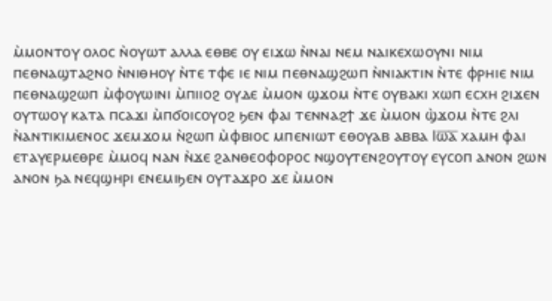ⲙ̀ⲙⲟⲛⲧⲟⲩ ⲟⲗⲟⲥ ⲛ̀ⲟⲩⲱⲧ ⲁⲗⲗⲁ ⲉⲑⲃⲉ ⲟⲩ ⲉⲓϫⲱ ⲛ̀ⲛⲁⲓ ⲛⲉⲙ ⲛⲁⲓⲕⲉⲭⲱⲟⲩⲛⲓ ⲛⲓⲙ ⲡⲉⲑⲛⲁϣⲧⲁϩⲛⲟ ⲛ̀ⲛⲓⲑⲏⲟⲩ ⲛ̀ⲧⲉ ⲧⲫⲉ ⲓⲉ ⲛⲓⲙ ⲡⲉⲑⲛⲁϣϩⲱⲡ ⲛ̀ⲛⲓⲁⲕⲧⲓⲛ ⲛ̀ⲧⲉ ⲫⲣⲏⲓⲉ ⲛⲓⲙ ⲡⲉⲑⲛⲁϣϩⲱⲡ ⲙ̀ⲫⲟⲩⲱⲓⲛⲓ ⲙ̀ⲡⲓⲓⲟϩ ⲟⲩⲇⲉ ⲙ̀ⲙⲟⲛ ϣϫⲟⲙ ⲛ̀ⲧⲉ ⲟⲩⲃⲁⲕⲓ ⲭⲱⲡ ⲉⲥⲭⲏ ϩⲓϫⲉⲛ ⲟⲩⲧⲱⲟⲩ ⲕⲁⲧⲁ ⲡⲥⲁϫⲓ ⲙ̀ⲡϭⲟⲓⲥⲟⲩⲟϩ ϧⲉⲛ ⲫⲁⲓ ⲧⲉⲛⲛⲁϩϯ ϫⲉ ⲙ̀ⲙⲟⲛ ϣ̀ϫⲟⲙ ⲛ̀ⲧⲉ ϩⲗⲓ ⲛ̀ⲁⲛⲧⲓⲕⲓⲙⲉⲛⲟⲥ ϫⲉⲙϫⲟⲙ ⲛ̀ϩⲱⲡ ⲙ̀ⲫⲃⲓⲟⲥ ⲙⲡⲉⲛⲓⲱⲧ ⲉⲑⲟⲩⲁⲃ ⲁⲃⲃⲁ Ⲓⲱ̅ⲁ̅ ⲭⲁⲙⲏ ⲫⲁⲓ ⲉⲧⲁⲩⲉⲣⲙⲉⲑⲣⲉ ⲙ̀ⲙⲟϥ ⲛⲁⲛ ⲛ̀ϫⲉ ϩⲁⲛⲑⲉⲟⲫⲟⲣⲟⲥ ⲛϣⲟⲩⲧⲉⲛϩⲟⲩⲧⲟⲩ ⲉⲩⲥⲟⲡ ⲁⲛⲟⲛ ϩⲱⲛ ⲁⲛⲟⲛ ϧⲁ ⲛⲉϥϣⲏⲣⲓ ⲉⲛⲉⲙⲓϧⲉⲛ ⲟⲩⲧⲁϫⲣⲟ ϫⲉ ⲙ̀ⲙⲟⲛ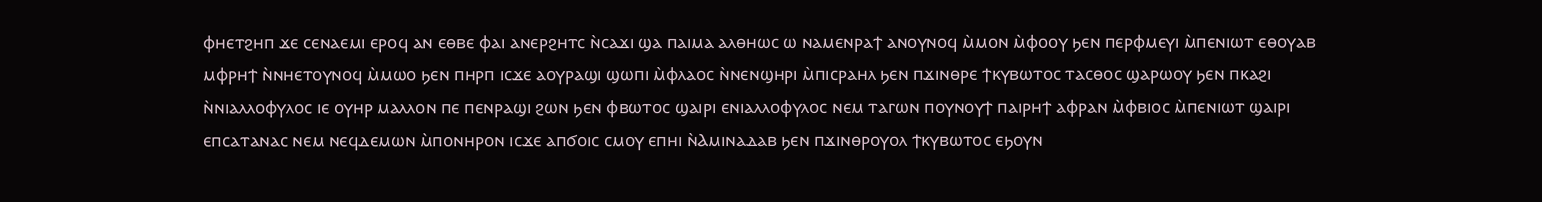ⲫⲏⲉⲧϩⲏⲡ ϫⲉ ⲥⲉⲛⲁⲉⲙⲓ ⲉⲣⲟϥ ⲁⲛ ⲉⲑⲃⲉ ⲫⲁⲓ ⲁⲛⲉⲣϩⲏⲧⲥ ⲛ̀ⲥⲁϫⲓ ϣⲁ ⲡⲁⲓⲙⲁ ⲁⲗⲑⲏⲱⲥ ⲱ ⲛⲁⲙⲉⲛⲣⲁϯ ⲁⲛⲟⲩⲛⲟϥ ⲙ̀ⲙⲟⲛ ⲙ̀ⲫⲟⲟⲩ ϧⲉⲛ ⲡⲉⲣⲫⲙⲉⲩⲓ ⲙ̀ⲡⲉⲛⲓⲱⲧ ⲉⲑⲟⲩⲁⲃ ⲙⲫⲣⲏϯ ⲛ̀ⲛⲏⲉⲧⲟⲩⲛⲟϥ ⲙ̀ⲙⲱⲟ ϧⲉⲛ ⲡⲏⲣⲡ ⲓⲥϫⲉ ⲁⲟⲩⲣⲁϣⲓ ϣⲱⲡⲓ ⲙ̀ⲫⲗⲁⲟⲥ ⲛ̀ⲛⲉⲛϣⲏⲣⲓ ⲙ̀ⲡⲓⲥⲣⲁⲏⲗ ϧⲉⲛ ⲡϫⲓⲛⲑⲣⲉ ϯⲕⲩⲃⲱⲧⲟⲥ ⲧⲁⲥⲑⲟⲥ ϣⲁⲣⲱⲟⲩ ϧⲉⲛ ⲡⲕⲁϩⲓ ⲛ̀ⲛⲓⲁⲗⲗⲟⲫⲩⲗⲟⲥ ⲓⲉ ⲟⲩⲏⲣ ⲙⲁⲗⲗⲟⲛ ⲡⲉ ⲡⲉⲛⲣⲁϣⲓ ϩⲱⲛ ϧⲉⲛ ⲫⲃⲱⲧⲟⲥ ϣⲁⲓⲣⲓ ⲉⲛⲓⲁⲗⲗⲟⲫⲩⲗⲟⲥ ⲛⲉⲙ ⲧⲁⲅⲱⲛ ⲡⲟⲩⲛⲟⲩϯ ⲡⲁⲓⲣⲏϯ ⲁⲫⲣⲁⲛ ⲙ̀ⲫⲃⲓⲟⲥ ⲙ̀ⲡⲉⲛⲓⲱⲧ ϣⲁⲓⲣⲓ ⲉⲡⲥⲁⲧⲁⲛⲁⲥ ⲛⲉⲙ ⲛⲉϥⲇⲉⲙⲱⲛ ⲙ̀ⲡⲟⲛⲏⲣⲟⲛ ⲓⲥϫⲉ ⲁⲡϭⲟⲓⲥ ⲥⲙⲟⲩ ⲉⲡⲏⲓ ⲛ̀Ⲁⲙⲓⲛⲁⲇⲁⲃ ϧⲉⲛ ⲡϫⲓⲛⲑⲣⲟⲩⲟⲗ ϯⲕⲩⲃⲱⲧⲟⲥ ⲉϧⲟⲩⲛ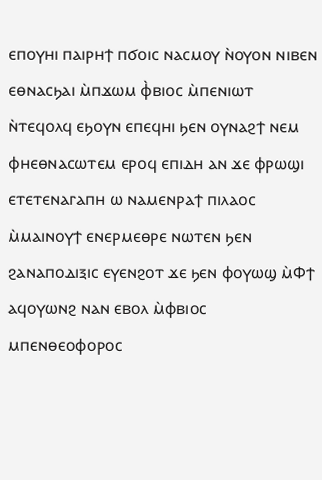ⲉⲡⲟⲩⲏⲓ ⲡⲁⲓⲣⲏϯ ⲡϭⲟⲓⲥ ⲛⲁⲥⲙⲟⲩ ⲛ̀ⲟⲩⲟⲛ ⲛⲓⲃⲉⲛ ⲉⲑⲛⲁⲥϧⲁⲓ ⲙ̀ⲡϫⲱⲙ ⲫ̀ⲃⲓⲟⲥ ⲙ̀ⲡⲉⲛⲓⲱⲧ ⲛ̀ⲧⲉϥⲟⲗϥ ⲉϧⲟⲩⲛ ⲉⲡⲉϥⲏⲓ ϧⲉⲛ ⲟⲩⲛⲁϩϯ ⲛⲉⲙ ⲫⲏⲉⲑⲛⲁⲥⲱⲧⲉⲙ ⲉⲣⲟϥ ⲉⲡⲓⲇⲏ ⲁⲛ ϫⲉ ⲫⲣⲱϣⲓ ⲉⲧⲉⲧⲉⲛⲁⲅⲁⲡⲏ ⲱ ⲛⲁⲙⲉⲛⲣⲁϯ ⲡⲓⲗⲁⲟⲥ ⲙ̀ⲙⲁⲓⲛⲟⲩϯ ⲉⲛⲉⲣⲙⲉⲑⲣⲉ ⲛⲱⲧⲉⲛ ϧⲉⲛ ϩⲁⲛⲁⲡⲟⲇⲓⲝⲓⲥ ⲉⲩⲉⲛϩⲟⲧ ϫⲉ ϧⲉⲛ ⲫⲟⲩⲱϣ ⲙ̀Ⲫϯ ⲁϥⲟⲩⲱⲛϩ ⲛⲁⲛ ⲉⲃⲟⲗ ⲙ̀ⲫⲃⲓⲟⲥ ⲙⲡⲉⲛⲑⲉⲟⲫⲟⲣⲟⲥ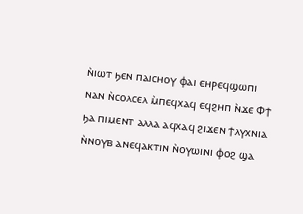ⲛ̀ⲓⲱⲧ ϧⲉⲛ ⲡⲁⲓⲥⲏⲟⲩ ⲫⲁⲓ ⲉⲏⲣⲉϥϣⲱⲡⲓ ⲛⲁⲛ ⲛ̀ⲥⲟⲗⲥⲉⲗ ⲙ̀ⲡⲉϥⲭⲁϥ ⲉϥϩⲏⲡ ⲛ̀ϫⲉ Ⲫϯ ϧⲁ ⲡⲓⲙⲉⲛⲧ ⲁⲗⲗⲁ ⲁϥⲭⲁϥ ϩⲓϫⲉⲛ ϯⲗⲩⲭⲛⲓⲁ ⲛ̀ⲛⲟⲩⲃ ⲁⲛⲉϥⲁⲕⲧⲓⲛ ⲛ̀ⲟⲩⲱⲓⲛⲓ ⲫⲟϩ ϣⲁ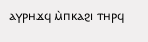ⲁⲩⲣⲏϫϥ ⲙ̀ⲡⲕⲁϩⲓ ⲧⲏⲣϥ